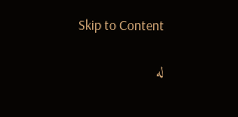Skip to Content

لە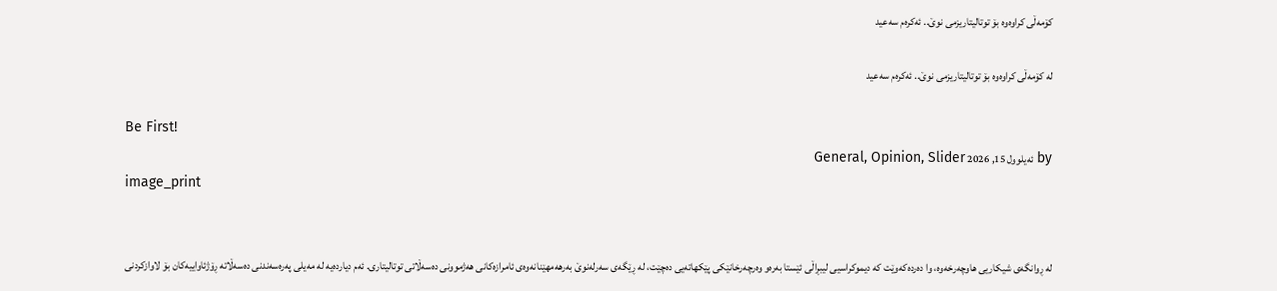کۆمەڵی کراوەوە بۆ توتالیتاریزمی نوێ.. ئەکرەم سەعید

لە کۆمەڵی کراوەوە بۆ توتالیتاریزمی نوێ.. ئەکرەم سەعید

Be First!
by ئەیلوول 15, 2026 General, Opinion, Slider
image_print


لە ڕوانگەی شیکاریی هاوچەرخەوە، وا دەردەکەوێت کە دیموکراسیی لیبڕاڵی ئێستا بەرەو وەرچەرخانێکی پێکهاتەیی دەچێت، لە ڕێگەی سەرلەنوێ بەرهەمهێنانەوەی ئامرازەکانی هەژموونی دەسەڵاتی توتالیتاری. ئەم دیاردەیە لە مەیلی پەرەسەندنی دەسەڵاتە ڕۆژئاواییەکان بۆ لاوازکردنی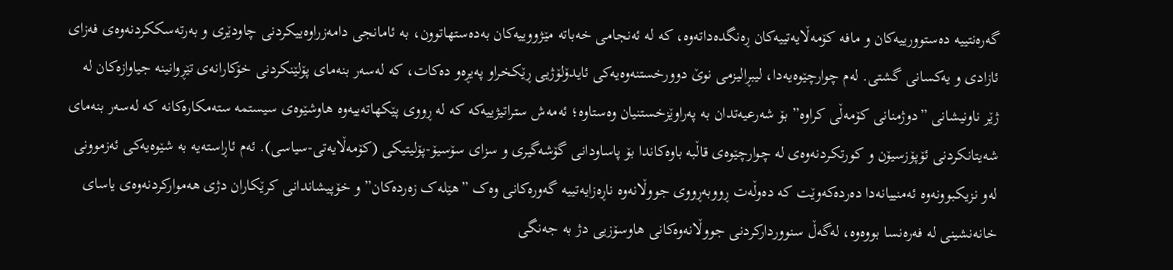گەرەنتییە دەستوورییەکان و مافە کۆمەڵایەتییەکان ڕەنگدەداتەوە، کە لە ئەنجامی خەباتە مێژووییەکان بەدەستهاتوون، بە ئامانجی دامەزراوەییکردنی چاودێری و بەرتەسککردنەوەی فەزای ئازادی و یەکسانی گشتی. لەم چوارچێوەیەدا، لیبڕالیزمی نوێ دوورخستنەوەیەکی ئایدۆلۆژیی ڕێکخراو پەیڕەو دەکات، کە لەسەر بنەمای پۆلێنکردنی خۆکارانەی تێڕوانینە جیاوازەکان لە ژێر ناونیشانی ”دوژمنانی کۆمەڵی کراوە” بۆ شەرعیەتدان بە پەراوێزخستنیان وەستاوە؛ ئەمەش ستراتیژییەکە کە لە ڕووی پێکهاتەییەوە هاوشێوەی سیستمە ستەمکارەکانە کە لەسەر بنەمای شەیتانکردنی ئۆپۆزسیۆن و کورتکردنەوەی لە چوارچێوەی قاڵبە باوەکاندا بۆ پاساودانی گۆشەگیری و سزای سۆسیۆ-پۆلیتیکی (کۆمەڵایەتی-سیاسی). ئەم ئاڕاستەیە بە شێوەیەکی ئەزموونی لەو نزیکبوونەوە ئەمنییانەدا دەردەکەوێت کە دەوڵەت ڕووبەڕووی جووڵانەوە ناڕەزایەتییە گەورەکانی وەک ”هێلەک زەردەکان” و خۆپیشاندانی کرێکاران دژی هەموارکردنەوەی یاسای خانەنشینی لە فەرەنسا بووەوە، لەگەڵ سنووردارکردنی جووڵانەوەکانی هاوسۆزیی دژ بە جەنگی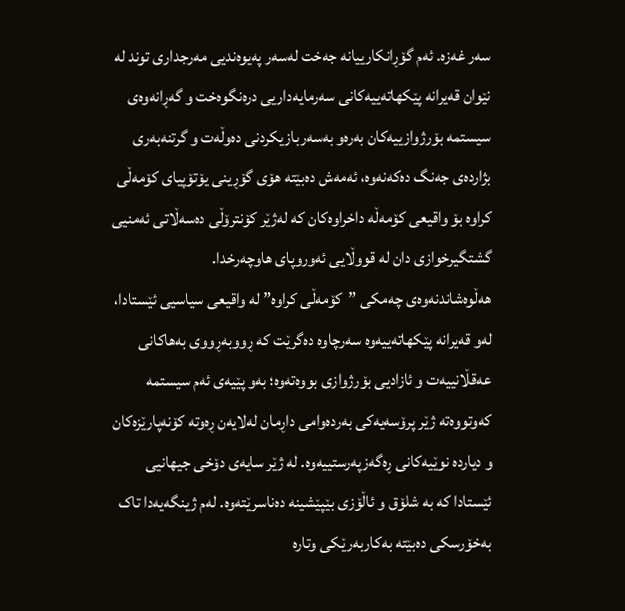سەر غەزە. ئەم گۆڕانکارییانە جەخت لەسەر پەیوەندیی مەرجداری توند لە نێوان قەیرانە پێکهاتەییەکانی سەرمایەداریی درەنگوەخت و گەڕانەوەی سیستمە بۆرژوازییەکان بەرەو بەسەربازیکردنی دەوڵەت و گرتنەبەری بژاردەی جەنگ دەکەنەوە، ئەمەش دەبێتە هۆی گۆڕینی یۆتۆپیای کۆمەڵی کراوە بۆ واقیعی کۆمەڵە داخراوەکان کە لەژێر کۆنترۆڵی دەسەڵاتی ئەمنیی گشتگیرخوازی دان لە قووڵایی ئەوروپای هاوچەرخدا.
هەڵوەشاندنەوەی چەمکی ”کۆمەڵی کراوە” لە واقیعی سیاسیی ئێستادا، لەو قەیرانە پێکهاتەییەوە سەرچاوە دەگرێت کە ڕووبەڕووی بەهاکانی عەقڵانییەت و ئازادیی بۆرژوازی بووەتەوە؛ بەو پێیەی ئەم سیستمە کەوتووەتە ژێر پرۆسەیەکی بەردەوامی داڕمان لەلایەن ڕەوتە کۆنەپارێزەکان و دیاردە نوێیەکانی ڕەگەزپەرستییەوە. لە ژێر سایەی دۆخی جیھانیی ئێستادا کە بە شلۆق و ئاڵۆزی بێپێشینە دەناسرێتەوە. لەم ژینگەیەدا تاک بەخۆرسکی دەبێتە بەکاربەرێکی وتارە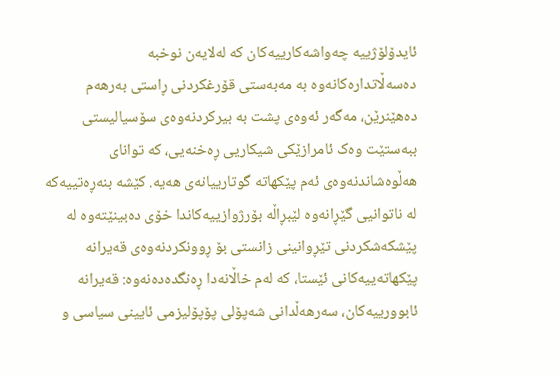ئایدۆلۆژییە چەواشەکارییەکان کە لەلایەن نوخبە دەسەڵاتدارەکانەوە بە مەبەستی قۆرغکردنی ڕاستی بەرهەم دەهێنرێن، مەگەر ئەوەی پشت بە بیرکردنەوەی سۆسیالیستی ببەستێت وەک ئامرازێکی شیکاریی ڕەخنەیی، کە توانای هەڵوەشاندنەوەی ئەم پێکهاتە گوتارییانەی هەیە. کێشە بنەڕەتییەکە لە ناتوانیی گێڕانەوە لێبڕاڵە بۆرژوازییەکاندا خۆی دەبینێتەوە لە پێشکەشکردنی تێڕوانینی زانستی بۆ ڕوونکردنەوەی قەیرانە پێکهاتەییەکانی ئێستا، کە لەم خاڵانەدا ڕەنگدەدەنەوە: قەیرانە ئابوورییەکان، سەرھەڵدانی شەپۆلی پۆپۆلیزمی ئایینی سیاسی و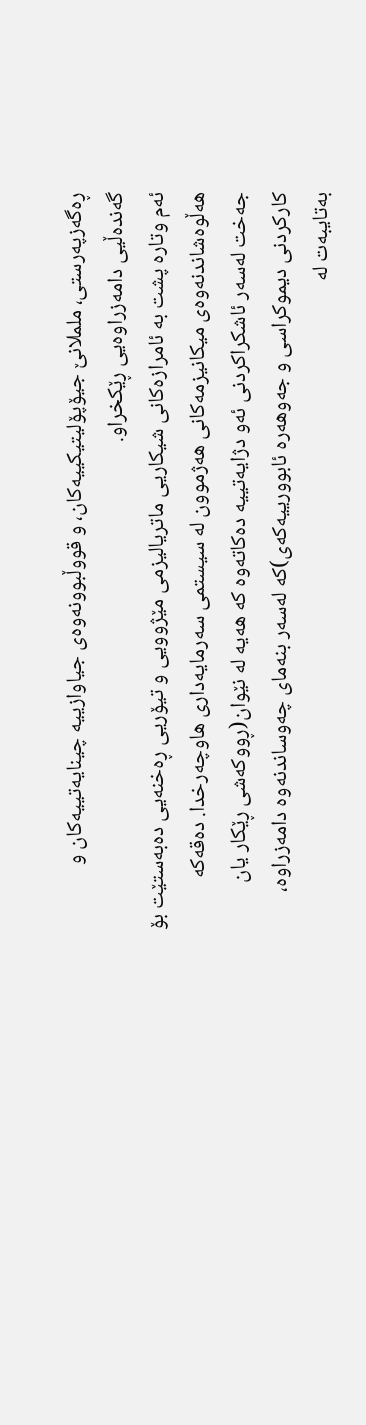ڕەگەزپەرستی، ململانێ جیۆپۆلیتیكییەکان، و قووڵبوونەوەی جیاوازییە چینایەتییەکان و گەندەڵیی دامەزراوەیی ڕێکخراو.
ئەم وتارە پشت بە ئامرازەکانی شیکاریی ماتریالیزمی مێژوویی و تیۆریی ڕەخنەیی دەبەستێت بۆ هەڵوەشاندنەوەی میکانیزمەکانی هەژموون لە سیستمی سەرمایەداری هاوچەرخدا. دەقەکە جەخت لەسەر ئاشکراکردنی ئەو دژایەتییە دەکاتەوە کە هەیە لە نێوان(ڕووکەشی ڕێکار یان کارکردنی دیموکراسی و جەوهەرە ئابوورییەکەی)کە لەسەر بنەمای چەوساندنەوە دامەزراوە، بەتایبەت لە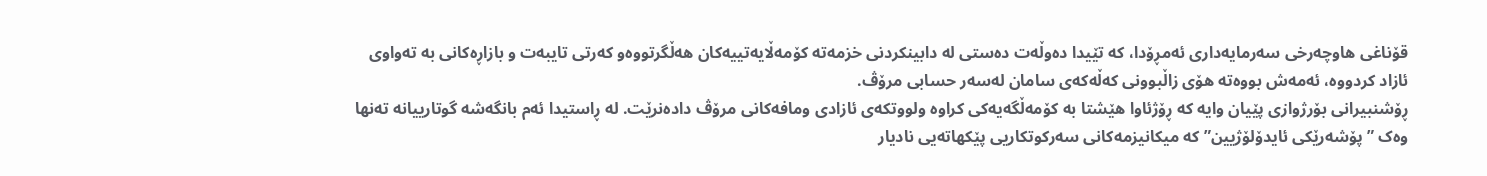قۆناغی هاوچەرخی سەرمایەداری ئەمڕۆدا، کە تێیدا دەوڵەت دەستی لە دابینکردنی خزمەتە کۆمەڵایەتییەکان هەڵگرتووەو کەرتی تایبەت و بازاڕەکانی بە تەواوی ئازاد کردووە، ئەمەش بووەتە هۆی زاڵبوونی کەڵەکەی سامان لەسەر حسابی مرۆڤ.
ڕۆشنبیرانی بۆرژوازی پێیان وایە کە ڕۆژئاوا هێشتا بە کۆمەڵگەیەکی کراوە ولووتکەی ئازادی ومافەکانی مرۆڤ دادەنرێت. لە ڕاستیدا ئەم بانگەشە گوتارییانە تەنها وەک ”پۆشەرێکی ئایدۆلۆژیین” کە میکانیزمەکانی سەرکوتکاریی پێکهاتەیی نادیار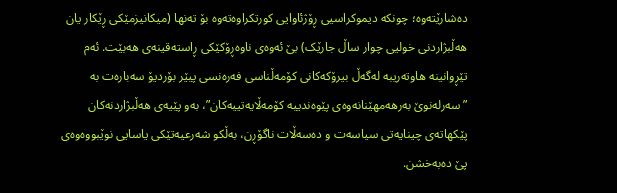دەشارێتەوە؛ چونکە دیموکراسیی ڕۆژئاوایی کورتکراوەتەوە بۆ تەنها (میکانیزمێکی ڕێکار یان هەڵبژاردنی خولیی چوار ساڵ جارێک) بێ ئەوەی ناوەڕۆکێکی ڕاستەقینەی هەبێت. ئەم تێڕوانینە هاوتەریبە لەگەڵ بیرۆکەکانی کۆمەڵناسی فەرەنسی پیێر بۆردیۆ سەبارەت بە ”سەرلەنوێ بەرهەمهێنانەوەی پێوەندییە کۆمەڵایەتییەکان”، بەو پێیەی هەڵبژاردنەکان پێکهاتەی چینایەتی سیاسەت و دەسەڵات ناگۆڕن، بەڵکو شەرعیەتێکی یاسایی نوێبووەوەی پێ دەبەخشن.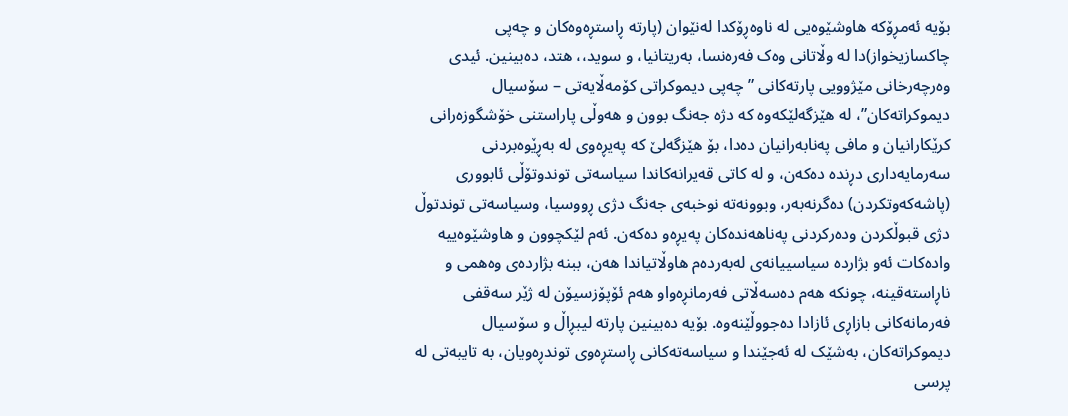بۆیە ئەمڕۆکە هاوشێوەیی لە ناوەڕۆکدا لەنێوان (پارتە ڕاستڕەوەکان و چەپی چاکسازیخواز)دا لە وڵاتانی وەک فەرەنسا، بەریتانیا، و سوید،، هتد، دەبینین. ئیدی وەرچەرخانی مێژوویی پارتەکانی ”چەپی دیموکراتی کۆمەڵایەتی – سۆسیال دیموکراتەکان”، لە هێزگەلێکەوە کە دژە جەنگ بوون و هەوڵی پاراستنی خۆشگوزەرانی کرێکارانیان و مافی پەنابەرانیان دەدا، بۆ هێزگەلێ کە پەیڕەوی لە بەڕێوەبردنی سەرمایەداری دڕندە دەکەن، و لە کاتی قەیرانەکاندا سیاسەتی توندوتۆڵی ئابووری (پاشەکەوتکردن) دەگرنەبەر، وبوونەتە نوخبەی جەنگ دژی ڕووسیا، وسیاسەتی توندتوڵ دژی قبوڵکردن ودەرکردنی پەناهەندەکان پەیڕەو دەکەن. ئەم لێکچوون و هاوشێوەییە وادەکات ئەو بژاردە سیاسییانەی لەبەردەم هاوڵاتیاندا هەن، ببنە بژاردەی وەهمی و ناڕاستەقینە، چونکە هەم دەسەڵاتی فەرمانڕەواو هەم ئۆپۆزسیۆن لە ژێر سەقفی فەرمانەکانی بازاڕی ئازادا دەجووڵێنەوە. بۆیە دەبینین پارتە لیبڕاڵ و سۆسیال دیموکراتەکان، بەشێک لە ئەجێندا و سیاسەتەکانی ڕاستڕەوی توندڕەویان، بە تایبەتی لە پرسی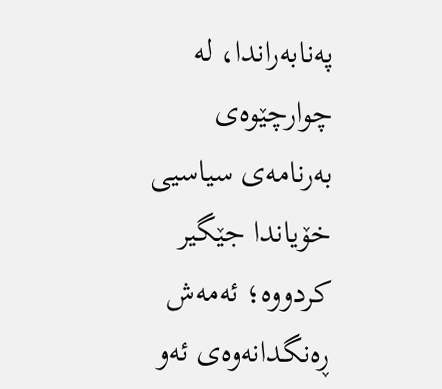پەنابەراندا، لە چوارچێوەی بەرنامەی سیاسیی خۆیاندا جێگیر کردووە؛ ئەمەش ڕەنگدانەوەی ئەو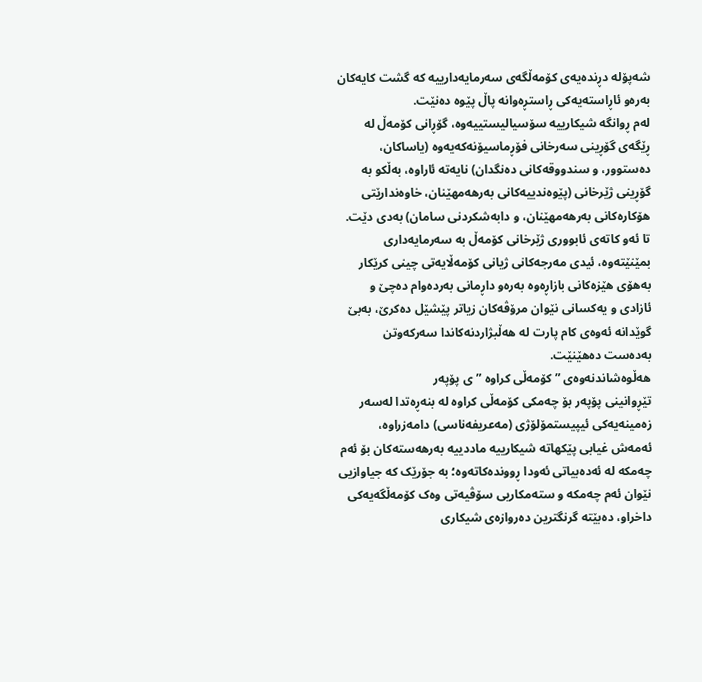شەپۆلە دڕندەیەی کۆمەڵگەی سەرمایەدارییە کە گشت کایەکان بەرەو ئاڕاستەیەکی ڕاستڕەوانە پاڵ پێوە دەنێت.
لەم ڕوانگە شیکارییە سۆسیالیستییەوە، گۆڕانی کۆمەڵ لە ڕێگەی گۆڕینی سەرخانی فۆڕماسیۆنەکەیەوە (یاساکان، دەستوور، و سندووقەکانی دەنگدان) نایەتە ئاراوە، بەڵکو بە گۆڕینی ژێرخانی (پێوەندییەکانی بەرهەمهێنان، خاوەندارێتی هۆکارەکانی بەرهەمهێنان، و دابەشکردنی سامان) بەدی دێت. تا ئەو کاتەی ئابووری ژێرخانی کۆمەڵ بە سەرمایەداری بمێنێتەوە، ئیدی مەرجەکانی ژیانی کۆمەڵایەتی چینی کرێکار بەهۆی هێزەکانی بازاڕەوە بەرەو داڕمانی بەردەوام دەچێ و ئازادی و یەکسانی نێوان مرۆڤەکان زیاتر پێشێل دەکرێ، بەبێ گوێدانە ئەوەی کام پارت لە هەڵبژاردنەکاندا سەرکەوتن بەدەست دەهێنێت.
هەڵوەشاندنەوەی ” کۆمەڵی کراوە ”ی پۆپەر
تێڕوانینی پۆپەر بۆ چەمکی کۆمەڵی کراوە لە بنەڕەتدا لەسەر زەمینەیەکی ئیپیستمۆلۆژی (مەعریفەناسی) دامەزراوە، ئەمەش غیابی پێکهاتە شیکارییە ماددییە بەرھەستەکان بۆ ئەم چەمکە لە ئەدەبیاتی ئەودا ڕووندەکاتەوە؛ بە جۆرێک کە جیاوازیی نێوان ئەم چەمکە و ستەمکاریی سۆڤیەتی وەک کۆمەڵگەیەکی داخراو، دەبێتە گرنگترین دەروازەی شیکاری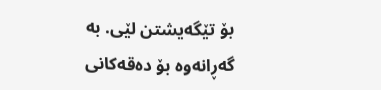بۆ تێگەیشتن لێی. بە گەڕانەوە بۆ دەقەکانی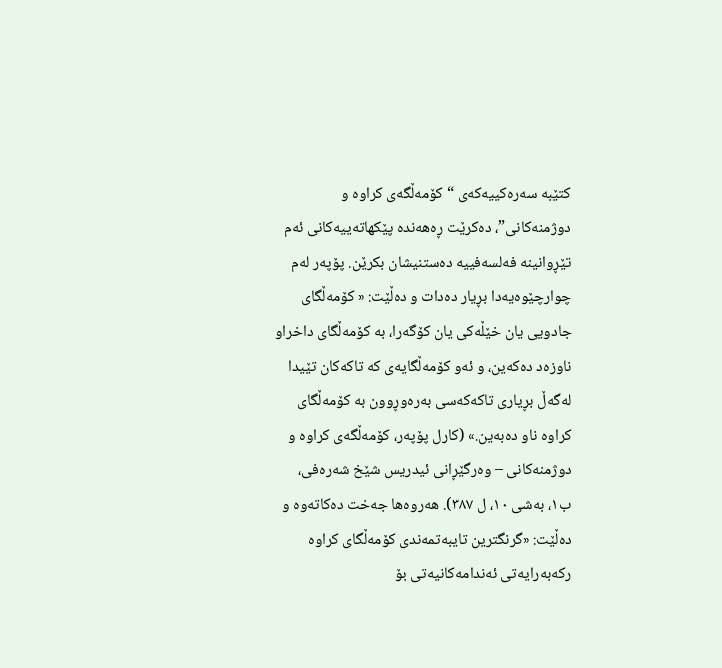کتێبە سەرەکییەکەی “کۆمەڵگەی کراوە و دوژمنەکانی”، دەکرێت ڕەهەندە پێکهاتەییەکانی ئەم تێڕوانینە فەلسەفییە دەستنیشان بکرێن. پۆپەر لەم چوارچێوەیەدا بڕیار دەدات و دەڵێت: « کۆمەڵگای جادویی یان خێڵەکی یان کۆگەرا، بە کۆمەڵگای داخراو ناوزەد دەکەین، و ئەو کۆمەڵگایەی کە تاکەکان تێیدا لەگەڵ بڕیاری تاکەکەسی بەرەوڕوون بە کۆمەڵگای کراوە ناو دەبەین.» (کارل پۆپەر، کۆمەڵگەی کراوە و دوژمنەکانی – وەرگێڕانی ئیدریس شێخ شەرەفی، ب١، بەشی ١٠، ل ٣٨٧). هەروەها جەخت دەکاتەوە و دەڵێت: «گرنگترین تایبەتمەندی کۆمەڵگای کراوە رکەبەرایەتی ئەندامەکانیەتی بۆ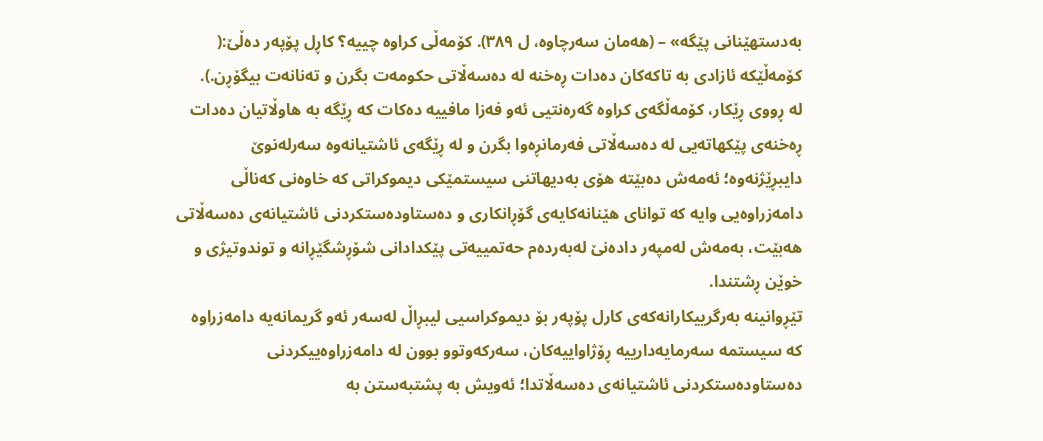بەدستهێنانی پێگە» – (هەمان سەرچاوە، ل ٣٨٩). کۆمەڵی کراوە چییە؟ کاڕل پۆپەر دەڵێ:( کۆمەڵێکە ئازادی بە تاکەکان دەدات ڕەخنە لە دەسەڵاتی حکومەت بگرن و تەنانەت بیگۆڕن.).
لە ڕووی ڕێکار، کۆمەڵگەی کراوە گەرەنتیی ئەو فەزا مافییە دەکات کە ڕێگە بە هاوڵاتیان دەدات ڕەخنەی پێکهاتەیی لە دەسەڵاتی فەرمانڕەوا بگرن و لە ڕێگەی ئاشتیانەوە سەرلەنوێ دایبڕێژنەوە؛ ئەمەش دەبێتە هۆی بەدیهاتنی سیستمێکی دیموکراتی کە خاوەنی کەناڵی دامەزراوەیی وایە کە توانای هێنانەکایەی گۆڕانکاری و دەستاودەستکردنی ئاشتیانەی دەسەڵاتی هەبێت، بەمەش لەمپەر دادەنێ لەبەردەم حەتمییەتی پێکدادانی شۆڕشگێڕانە و توندوتیژی و خوێن ڕشتندا.
تێڕوانینە بەرگرییکارانەکەی کارل پۆپەر بۆ دیموکراسیی لیبڕاڵ لەسەر ئەو گریمانەیە دامەزراوە کە سیستمە سەرمایەدارییە ڕۆژاواییەکان، سەرکەوتوو بوون لە دامەزراوەییکردنی دەستاودەستکردنی ئاشتیانەی دەسەڵاتدا؛ ئەویش بە پشتبەستن بە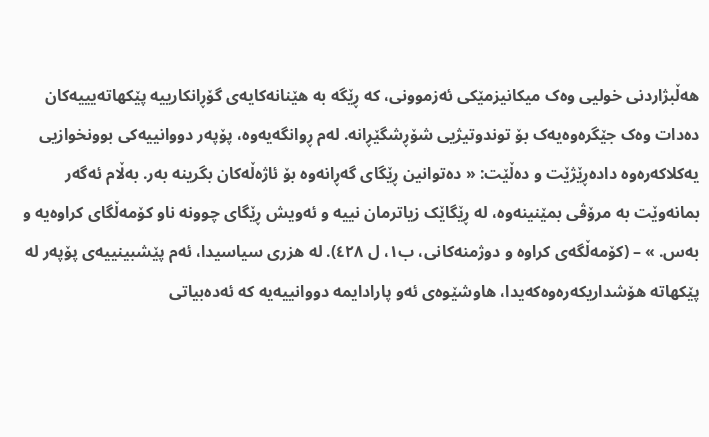هەڵبژاردنی خولیی وەک میکانیزمێکی ئەزموونی، کە ڕێگە بە هێنانەکایەی گۆڕانکارییە پێکهاتەیییەکان دەدات وەک جێگرەوەیەک بۆ توندوتیژیی شۆڕشگێڕانە. لەم ڕوانگەیەوە، پۆپەر دووانییەکی بوونخوازیی یەکلاکەرەوە دادەڕێژێت و دەڵێت: « دەتوانین ڕێگای گەڕانەوە بۆ ئاژەڵەکان بگرینە بەر. بەڵام ئەگەر بمانەوێت بە مرۆڤی بمێنینەوە، لە ڕێگاێک زیاترمان نییە و ئەویش ڕێگای چوونە ناو کۆمەڵگای کراوەیە و بەس. » – (کۆمەڵگەی کراوە و دوژمنەکانی، ب١، ل ٤٢٨). لە هزری سیاسیدا، ئەم پێشبینییەی پۆپەر لە پێکهاتە هۆشداریکەرەوەکەیدا، هاوشێوەی ئەو پارادایمە دووانییەیە کە ئەدەبیاتی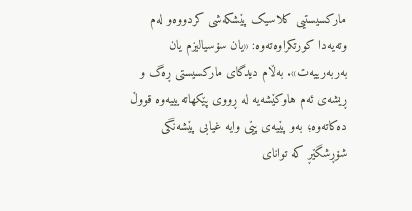مارکسیستیی کلاسیک پێشکەشی کردووەو لەم وتەیەدا کورتکراوەتەوە: «یان سۆسیالیزم یان بەربەرییەت». بەڵام دیدگای مارکسیستی ڕەگ و ڕیشەی ئەم هاوکێشەیە لە ڕووی پێکهاتەیییەوە قووڵ دەکاتەوە؛ بەو پێیەی پێی وایە غیابی پێشەنگی شۆڕشگێڕ کە توانای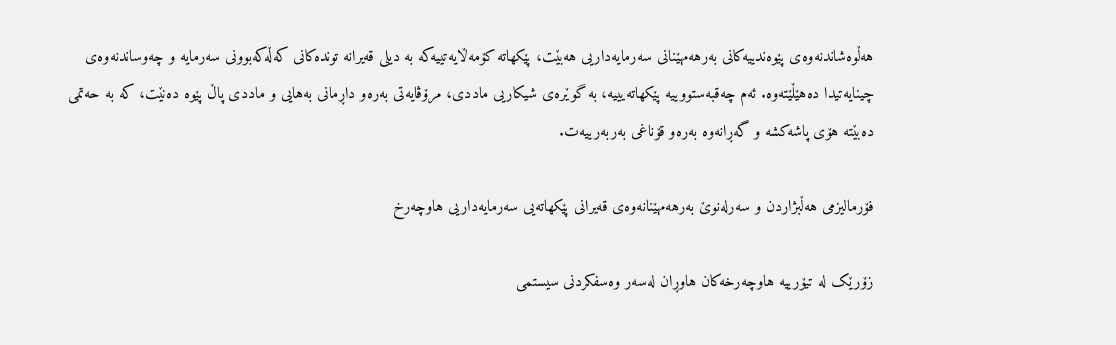هەڵوەشاندنەوەی پێوەندییەکانی بەرهەمهێنانی سەرمایەداریی هەبێت، پێکهاتە کۆمەڵایەتییەکە بە دیلی قەیرانە توندەکانی کەڵەکەبوونی سەرمایە و چەوساندنەوەی چینایەتیدا دەهێڵێتەوە. ئەم چەقبەستووییە پێکهاتەیییە، بە گوێرەی شیکاریی ماددی، مرۆڤایەتی بەرەو داڕمانی بەهایی و ماددی پاڵ پێوە دەنێت، کە بە حەتمی دەبێتە هۆی پاشەکشە و گەڕانەوە بەرەو قۆناغی بەربەرییەت.

فۆرمالیزمی هەڵبژاردن و سەرلەنوێ بەرهەمهێنانەوەی قەیرانی پێکهاتەیی سەرمایەداریی هاوچەرخ

زۆرێک لە تیۆرییە هاوچەرخەکان هاوڕان لەسەر وەسفکردنی سیستمی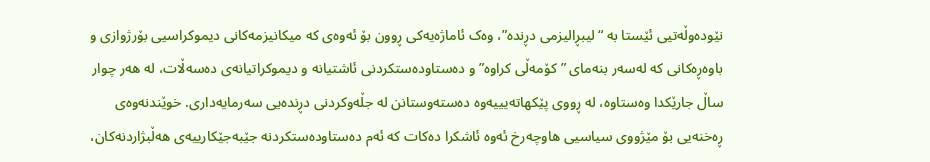نێودەوڵەتیی ئێستا بە “لیبڕالیزمی دڕندە”، وەک ئاماژەیەکی ڕوون بۆ ئەوەی کە میکانیزمەکانی دیموکراسیی بۆرژوازی و باوەڕەکانی کە لەسەر بنەمای ”کۆمەڵی کراوە” و دەستاودەستکردنی ئاشتیانە و دیموکراتیانەی دەسەڵات، لە هەر چوار ساڵ جارێکدا وەستاوە، لە ڕووی پێکهاتەیییەوە دەستەوستانن لە جڵەوکردنی دڕندەیی سەرمایەداری. خوێندنەوەی ڕەخنەیی بۆ مێژووی سیاسیی هاوچەرخ ئەوە ئاشكرا دەکات کە ئەم دەستاودەستکردنە جێبەجێکارییەی هەڵبژاردنەکان،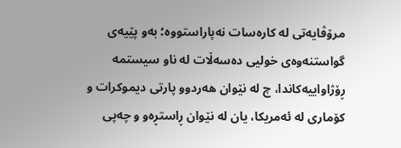مرۆڤایەتی لە کارەسات نەپاراستووە؛ بەو پێیەی گواستنەوەی خولیی دەسەڵات لە ناو سیستمە ڕۆژاواییەکاندا، چ لە نێوان هەردوو پارتی دیموکرات و کۆماری لە ئەمریکا، یان لە نێوان ڕاستڕەو و چەپی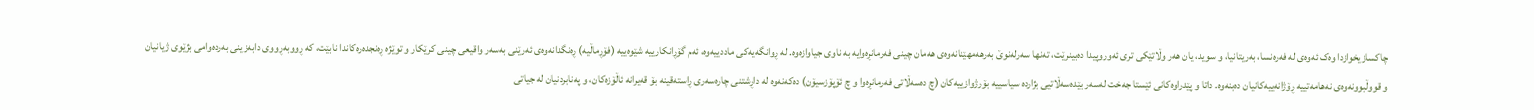چاکسازیخوازدا وەک ئەوەی لە فەرەنسا، بەریتانیا، و سوید، یان هەر وڵاتێکی تری ئەوروپیدا دەبینرێت، تەنها سەرلەنوێ بەرهەمهێنانەوەی هەمان چینی فەرمانڕەوایە بە ناوی جیاوازەوە. لە ڕوانگەیەکی ماددییەوە، ئەم گۆڕانکارییە شێوەییە (فۆڕماڵیە) ڕەنگدانەوەی ئەرێنی بەسەر واقیعی چینی کرێکار و توێژە ڕەنجدەرەکاندا نابێت، کە ڕووبەڕووی دابەزینی بەردەوامی بژێوی ژیانیان و قووڵبوونەوەی نەهامەتییە ڕۆژانەییەکانیان دەبنەوە. داتا و پێدراوەکانی ئێستا جەخت لەسەر بێدەسەڵاتیی بژاردە سیاسییە بۆرژوازییەکان (چ دەسەڵاتی فەرمانڕەوا و چ ئۆپۆزسیۆن) دەکەنەوە لە داڕشتنی چارەسەری ڕاستەقینە بۆ قەیرانە ئاڵۆزەکان، و پەنابردنیان لە جیاتی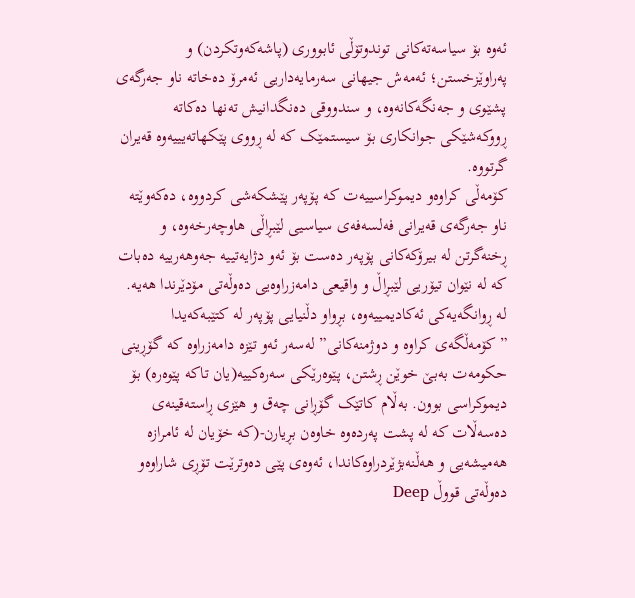ئەوە بۆ سیاسەتەکانی توندوتۆڵی ئابووری (پاشەکەوتکردن) و پەراوێزخستن؛ ئەمەش جیهانی سەرمایەداریی ئەمرۆ دەخاتە ناو جەرگەی پشێوی و جەنگەکانەوە، و سندووقی دەنگدانیش تەنها دەکاتە ڕووکەشێکی جوانکاری بۆ سیستمێک کە لە ڕووی پێکهاتەیییەوە قەیران گرتووە.
کۆمەڵی کراوەو دیموکراسییەت کە پۆپەر پێشکەشی کردووە، دەکەوێتە ناو جەرگەی قەیرانی فەلسەفەی سیاسیی لێبڕاڵی هاوچەرخەوە، و ڕخنەگرتن لە بیرۆکەکانی پۆپەر دەست بۆ ئەو دژایەتییە جەوهەرییە دەبات کە لە نێوان تیۆریی لێبڕاڵ و واقیعی دامەزراوەیی دەوڵەتی مۆدێرندا هەیە. لە ڕوانگەیەکی ئەکادیمییەوە، بڕواو دڵنیایی پۆپەر لە کتێبەکەیدا ”کۆمەڵگەی کراوە و دوژمنەکانی” لەسەر ئەو تێزە دامەزراوە کە گۆڕینی حکومەت بەبێ خوێن ڕشتن، پێوەرێکی سەرەکییە(یان تاکە پێوەرە) بۆ دیموکراسی بوون. بەڵام کاتێک گۆڕانی چەق و هێزی ڕاستەقینەی دەسەڵات کە لە پشت پەردەوە خاوەن بڕیارن-(کە خۆیان لە ئامرازە هەمیشەیی و هەڵنەبژێردراوەکاندا، ئەوەی پێی دەوترێت تۆڕی شاراوەو دەوڵەتی قووڵ Deep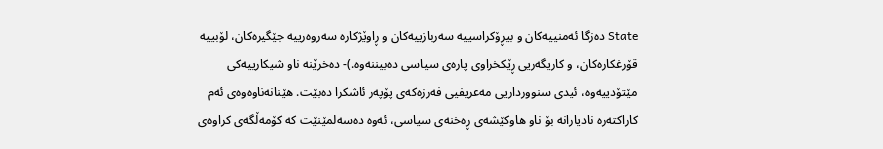State دەزگا ئەمنییەکان و بیڕۆکراسییە سەربازییەکان و ڕاوێژکارە سەروەرییە جێگیرەکان، لۆبییە قۆرغکارەکان، و کاریگەریی ڕێکخراوی پارەی سیاسی دەبیننەوە.)- دەخرێنە ناو شیکارییەکی مێتۆدییەوە، ئیدی سنوورداریی مەعریفیی فەرزەکەی پۆپەر ئاشكرا دەبێت. هێنانەناوەوەی ئەم کاراکتەرە نادیارانە بۆ ناو هاوکێشەی ڕەخنەی سیاسی، ئەوە دەسەلمێنێت کە کۆمەڵگەی کراوەی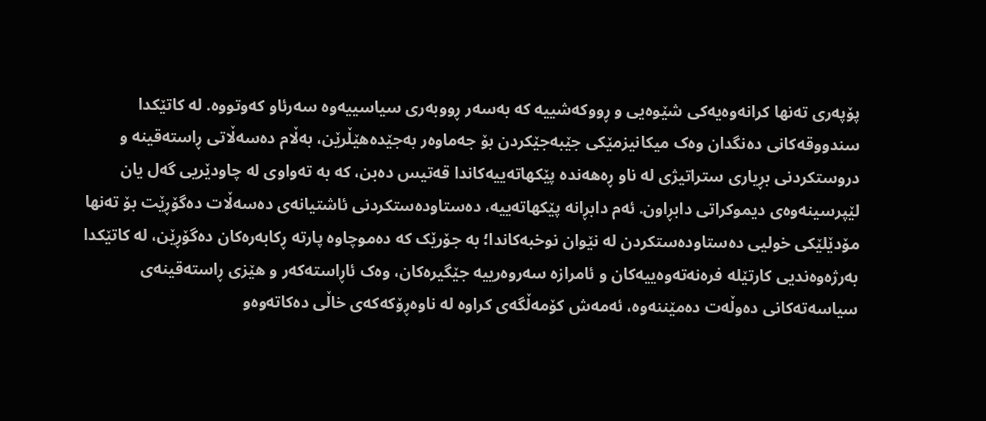پۆپەری تەنها کرانەوەیەکی شێوەیی و ڕووکەشییە کە بەسەر ڕووبەری سیاسییەوە سەرئاو کەوتووە. لە کاتێکدا سندووقەکانی دەنگدان وەک میکانیزمێکی جێبەجێکردن بۆ جەماوەر بەجێدەهێڵرێن، بەڵام دەسەڵاتی ڕاستەقینە و دروستکردنی بڕیاری ستراتیژی لە ناو ڕەهەندە پێکهاتەییەکاندا قەتیس دەبن، کە بە تەواوی لە چاودێریی گەل یان لێپرسینەوەی دیموکراتی دابڕاون. ئەم دابڕانە پێکهاتەییە، دەستاودەستکردنی ئاشتیانەی دەسەڵات دەگۆڕێت بۆ تەنها مۆدێلێکی خولیی دەستاودەستکردن لە نێوان نوخبەکاندا؛ بە جۆرێک کە دەموچاوە پارتە ڕکابەرەکان دەگۆڕێن، لە کاتێکدا بەرژەوەندیی کارتێلە فرەنەتەوەییەکان و ئامرازە سەروەرییە جێگیرەکان، وەک ئاڕاستەکەر و هێزی ڕاستەقینەی سیاسەتەکانی دەوڵەت دەمێننەوە، ئەمەش کۆمەڵگەی کراوە لە ناوەڕۆکەکەی خاڵی دەکاتەوەو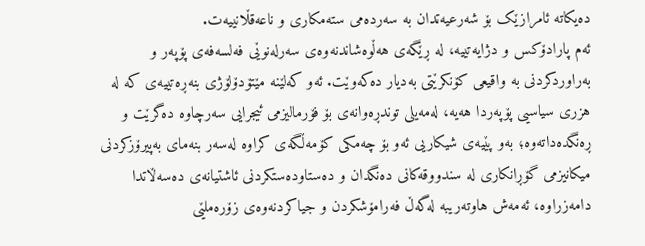دەیکاتە ئامرازێک بۆ شەرعیەتدان بە سەردەمی ستەمکاری و ناعەقڵانییەت.
ئەم پارادۆکس و دژایەتییە، لە ڕێگەی هەڵوەشاندنەوەی سەرلەنوێی فەلسەفەی پۆپەر و بەراوردکردنی بە واقیعی کۆنکرێتی بەدیار دەکەوێت. ئەو کەلێنە مێتۆدۆلۆژی بنەڕەتییەی کە لە هزری سیاسیی پۆپەردا هەیە، لەمەیلی توندڕەوانەی بۆ فۆرمالیزمی ئیجرایی سەرچاوە دەگرێت و ڕەنگدەداتەوە؛ بەو پێیەی شیکاریی ئەو بۆ چەمکی کۆمەڵگەی کراوە لەسەر بنەمای بەپیرۆزکردنی میکانیزمی گۆڕانکاری لە سندووقەکانی دەنگدان و دەستاودەستکردنی ئاشتیانەی دەسەڵاتدا دامەزراوە، ئەمەش هاوتەریبە لەگەڵ فەرامۆشکردن و جیاکردنەوەی زۆرەملێی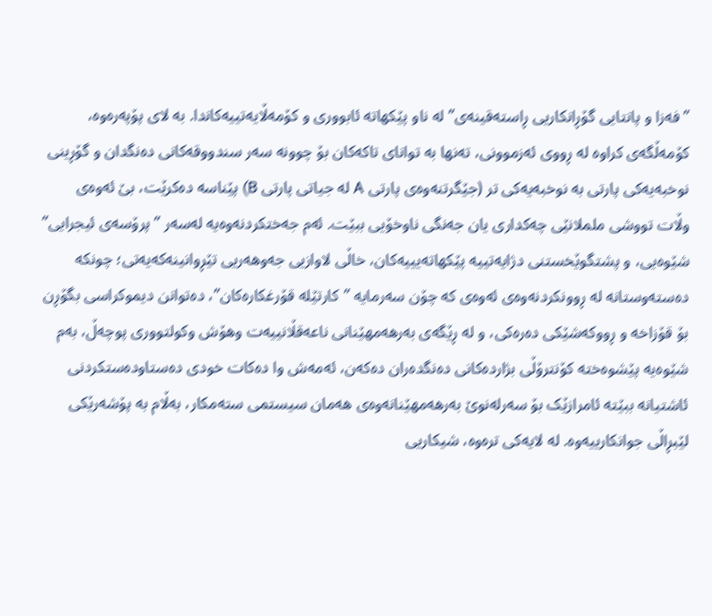”فەزا و پانتایی گۆڕانکاریی ڕاستەقینەی” لە ناو پێکهاتە ئابووری و کۆمەڵایەتییەکاندا. بە لای پۆپەرەوە، کۆمەڵگەی کراوە لە ڕووی ئەزموونی، تەنها بە توانای تاکەکان بۆ چوونە سەر سندووقەکانی دەنگدان و گۆڕینی نوخبەیەکی پارتی بە نوخبەیەکی تر (جێگرتنەوەی پارتی A لە جیاتی پارتی B) پێناسە دەکرێت، بێ ئەوەی وڵات تووشی ململانێی چەکداری یان جەنگی ناوخۆیی ببێت. ئەم جەختکردنەوەیە لەسەر ”پرۆسەی ئیجرایی” شێوەیی، و پشتگوێخستنی دژایەتییە پێکهاتەیییەکان، خاڵی لاوازیی جەوهەریی تێڕوانینەکەیەتی؛ چونکە دەستەوستانە لە ڕوونکردنەوەی ئەوەی کە چۆن سەرمایە ”کارتێلە قۆرغکارەکان”، دەتوانن دیموکراسی بگۆڕن بۆ قۆزاخە و ڕووکەشێکی دەرەکی، و لە ڕێگەی بەرهەمهێنانی ناعەقڵانییەت وهۆش وکولتووری پوچەڵ، بەم شێوەیە پێشوەختە کۆنترۆڵی بژاردەکانی دەنگدەران دەکەن، ئەمەش وا دەکات خودی دەستاودەستکردنی ئاشتیانە ببێتە ئامرازێک بۆ سەرلەنوێ بەرهەمهێنانەوەی هەمان سیستمی ستەمکار، بەڵام بە پۆشەرێکی لێبڕاڵی جوانکارییەوە. لە لایەکی ترەوە، شیکاریی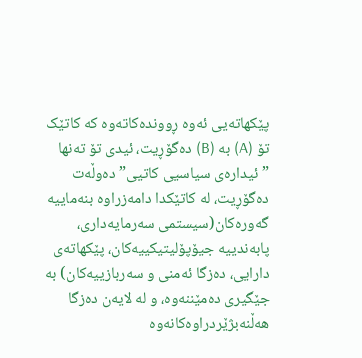پێکهاتەیی ئەوە ڕووندەکاتەوە کە کاتێک تۆ (A) بە (B) دەگۆڕیت، ئیدی تۆ تەنها ”ئیدارەی سیاسیی کاتیی” دەوڵەت دەگۆڕیت، لە کاتێکدا دامەزراوە بنەماییە گەورەکان(سیستمی سەرمایەداری، پابەندییە جیۆپۆلیتیكییەکان، پێکهاتەی دارایی، دەزگا ئەمنی و سەربازییەکان) بە جێگیری دەمێننەوە، و لە لایەن دەزگا هەڵنەبژێردراوەکانەوە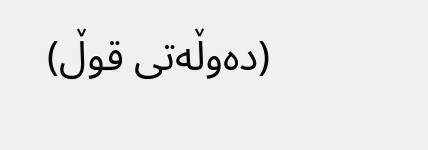(دەوڵەتی قوڵ)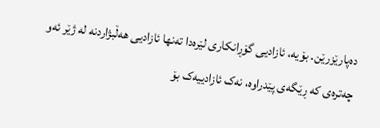دەپارێزرێن. بۆیە، ئازادیی گۆڕانکاری لێرەدا تەنها ئازادیی هەڵبژاردنە لە ژێر ئەو چەترەی کە ڕێگەی پێدراوە، نەک ئازادییەک بۆ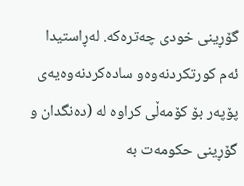گۆڕینی خودی چەترەکە. لەڕاستیدا ئەم کورتکردنەوەو سادەکردنەوەیەی پۆپەر بۆ کۆمەڵی کراوە لە (دەنگدان و گۆڕینی حکومەت بە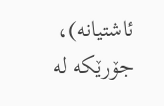ئاشتیانە)، جۆرێکە لە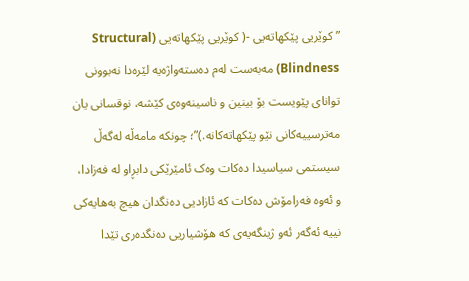”کوێریی پێکهاتەیی -( کوێریی پێکهاتەیی (Structural Blindness) مەبەست لەم دەستەواژەیە لێرەدا نەبوونی توانای پێویست بۆ بینین و ناسینەوەی کێشە، نوقسانی یان مەترسییەکانی نێو پێکهاتەکانە.)”؛ چونکە مامەڵە لەگەڵ سیستمی سیاسیدا دەکات وەک ئامێرێکی دابڕاو لە فەزادا، و ئەوە فەرامۆش دەکات کە ئازادیی دەنگدان هیچ بەهایەکی نییە ئەگەر ئەو ژینگەیەی کە هۆشیاریی دەنگدەری تێدا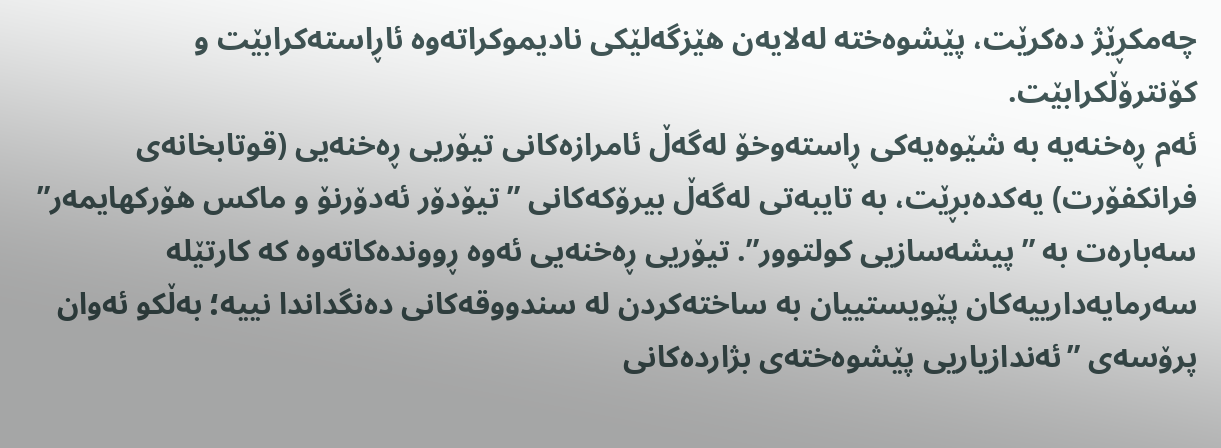چەمکڕێژ دەکرێت، پێشوەختە لەلایەن هێزگەلێکی نادیموکراتەوە ئاڕاستەکرابێت و کۆنترۆڵکرابێت.
ئەم ڕەخنەیە بە شێوەیەکی ڕاستەوخۆ لەگەڵ ئامرازەکانی تیۆریی ڕەخنەیی (قوتابخانەی فرانکفۆرت) یەکدەبڕێت، بە تایبەتی لەگەڵ بیرۆکەکانی ”تیۆدۆر ئەدۆرنۆ و ماکس هۆرکهایمەر” سەبارەت بە ”پیشەسازیی کولتوور”. تیۆریی ڕەخنەیی ئەوە ڕووندەکاتەوە کە کارتێلە سەرمایەدارییەکان پێویستییان بە ساختەکردن لە سندووقەکانی دەنگداندا نییە؛ بەڵکو ئەوان پرۆسەی ”ئەندازیاریی پێشوەختەی بژاردەکانی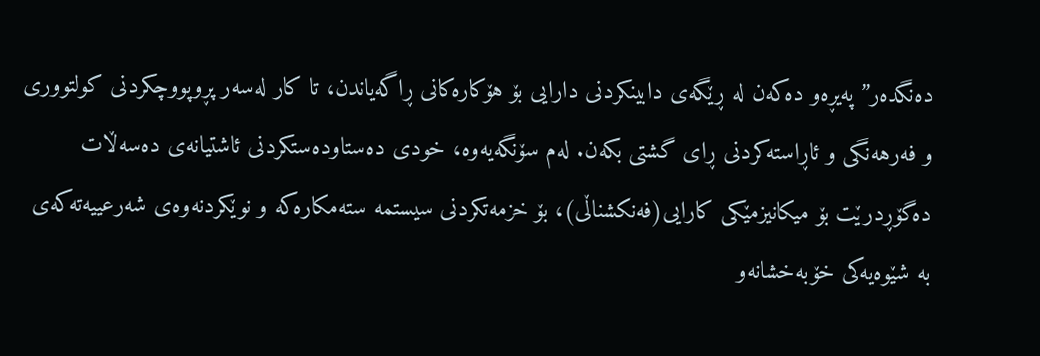دەنگدەر” پەیڕەو دەکەن لە ڕێگەی دابینکردنی دارایی بۆ هۆکارەکانی ڕاگەیاندن، تا کار لەسەر پڕوپووچکردنی کولتووری و فەرهەنگی و ئاڕاستەکردنی ڕای گشتی بکەن. لەم سۆنگەیەوە، خودی دەستاودەستکردنی ئاشتیانەی دەسەڵات دەگۆڕدرێت بۆ میکانیزمێکی کارایی(فەنکشناڵی)، بۆ خزمەتکردنی سیستمە ستەمکارەکە و نوێکردنەوەی شەرعییەتەکەی بە شێوەیەکی خۆبەخشانەو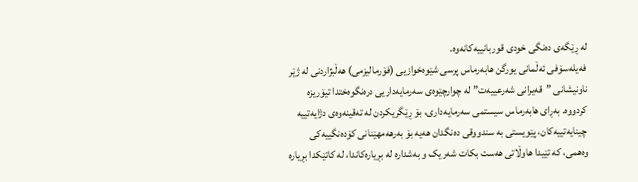لە ڕێگەی دەنگی خودی قوربانییەکانەوە.
فەیلەسۆفی ئەڵمانی یورگن هابەرماس پرسی شێوەخوازیی (فۆرمالیزمی) هەڵبژاردنی لە ژێر ناونیشانی ”قەیرانی شەرعییەت” لە چوارچێوەی سەرمایەداریی درەنگوەختدا تیۆریزە کردووە. بەڕای هابەرماس سیستمی سەرمایەداری، بۆ ڕێگریکردن لە تەقینەوەی دژایەتییە چینایەتییەکان، پێویستی بە سندووقی دەنگدان هەیە بۆ بەرهەمهێنانی کۆدەنگییەکی وەهمی، کە تێیدا هاوڵاتی هەست بکات شەریک و بەشدارە لە بڕیارەکاندا، لە کاتێکدا بڕیارە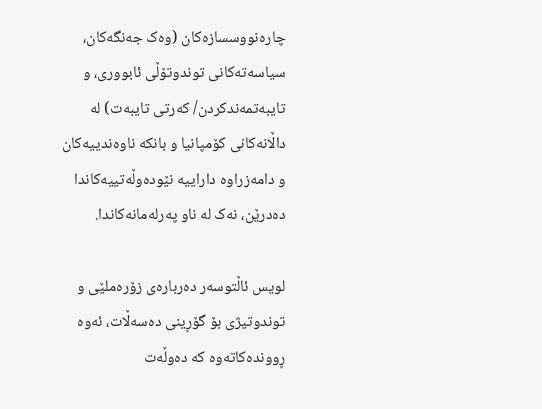چارەنووسسازەکان (وەک جەنگەکان، سیاسەتەکانی توندوتۆڵی ئابووری، و تایبەتمەندکردن/ کەرتی تایبەت) لە داڵانەکانی کۆمپانیا و بانکە ناوەندییەکان و دامەزراوە داراییە نێودەوڵەتییەکاندا دەدرێن، نەک لە ناو پەرلەمانەکاندا.

لویس ئاڵتوسەر دەربارەی زۆرەملێی و توندوتیژی بۆ گۆڕینی دەسەڵات، ئەوە ڕووندەکاتەوە کە دەوڵەت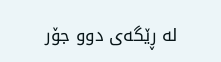لە ڕێگەی دوو جۆر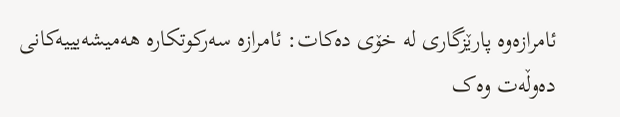ئامرازەوە پارێزگاری لە خۆی دەکات: ئامرازە سەرکوتکارە هەمیشەیییەکانی دەوڵەت وەک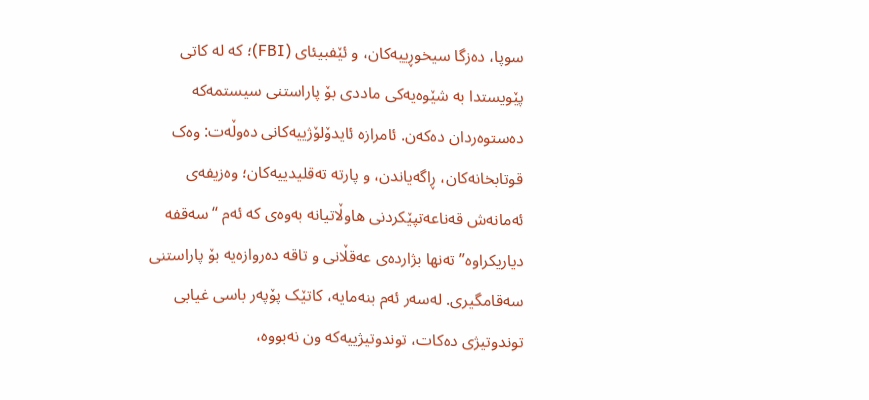سوپا، دەزگا سیخوڕییەکان، و ئێفبیئای (FBI)؛ کە لە کاتی پێویستدا بە شێوەیەکی ماددی بۆ پاراستنی سیستمەکە دەستوەردان دەکەن. ئامرازە ئایدۆلۆژییەکانی دەوڵەت: وەک قوتابخانەکان، ڕاگەیاندن، و پارتە تەقلیدییەکان؛ وەزیفەی ئەمانەش قەناعەتپێکردنی هاوڵاتیانە بەوەی کە ئەم “سەقفە دیاریکراوە” تەنها بژاردەی عەقڵانی و تاقە دەروازەیە بۆ پاراستنی سەقامگیری. لەسەر ئەم بنەمایە، کاتێک پۆپەر باسی غیابی توندوتیژی دەکات، توندوتیژییەکە ون نەبووە،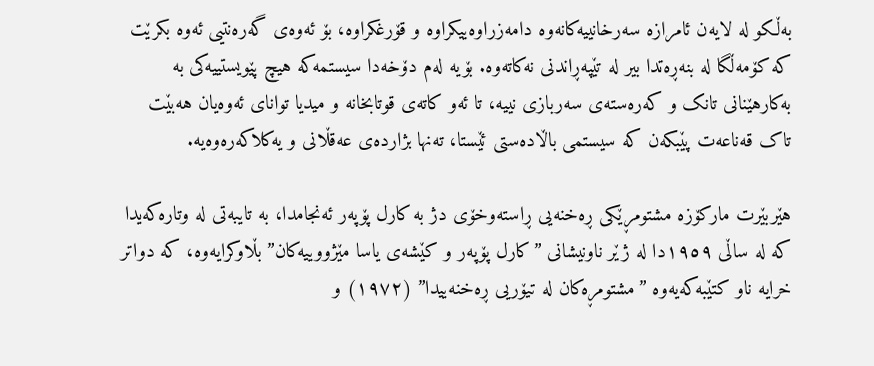بەڵکو لە لایەن ئامرازە سەرخانییەکانەوە دامەزراوەییکراوە و قۆرغکراوە، بۆ ئەوەی گەرەنتیی ئەوە بکرێت کە کۆمەڵگا لە بنەڕەتدا بیر لە تێپەڕاندنی نەکاتەوە. بۆیە لەم دۆخەدا سیستمەکە هیچ پێویستییەکی بە بەکارهێنانی تانک و کەرەستەی سەربازی نییە، تا ئەو کاتەی قوتابخانە و میدیا توانای ئەوەیان هەبێت تاک قەناعەت پێبکەن کە سیستمی باڵادەستی ئێستا، تەنها بژاردەی عەقڵانی و یەکلاکەرەوەیە.

هێربێرت مارکۆزە مشتومڕێکی ڕەخنەیی ڕاستەوخۆی دژ بە کارل پۆپەر ئەنجامدا، بە تایبەتی لە وتارەکەیدا کە لە ساڵی ١٩٥٩دا لە ژێر ناونیشانی ”کارل پۆپەر و کێشەی یاسا مێژووییەکان” بڵاوکرایەوە، کە دواتر خرایە ناو کتێبەکەیەوە ”مشتومڕەکان لە تیۆریی ڕەخنەییدا” (١٩٧٢) و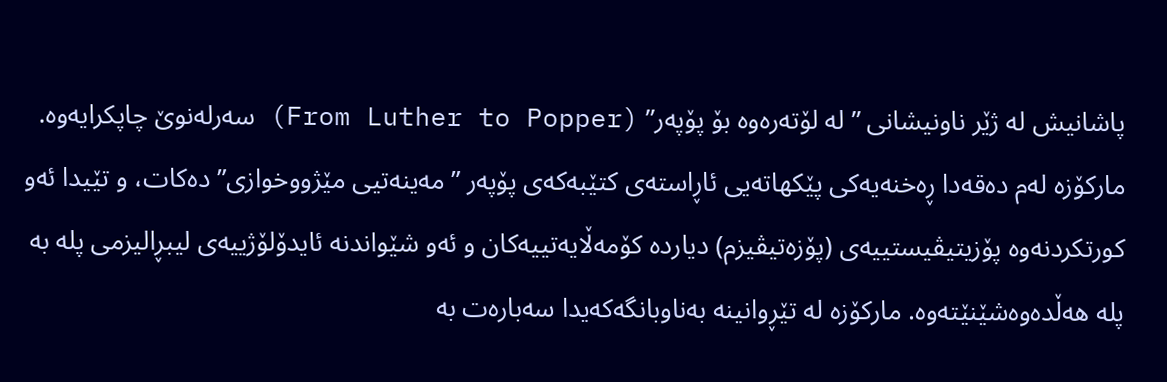پاشانیش لە ژێر ناونیشانی ” لە لۆتەرەوە بۆ پۆپەر” (From Luther to Popper) سەرلەنوێ چاپکرایەوە. مارکۆزە لەم دەقەدا ڕەخنەیەکی پێکهاتەیی ئاڕاستەی کتێبەکەی پۆپەر ”مەینەتیی مێژووخوازی” دەکات، و تێیدا ئەو کورتکردنەوە پۆزیتیڤیستییەی (پۆزەتیڤیزم) دیاردە کۆمەڵایەتییەکان و ئەو شێواندنە ئایدۆلۆژییەی لیبڕالیزمی پلە بە پلە هەڵدەوەشێنێتەوە. مارکۆزە لە تێڕوانینە بەناوبانگەکەیدا سەبارەت بە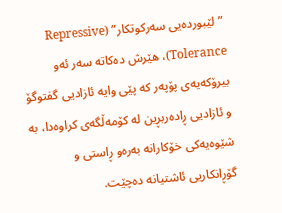”لێبوردەیی سەرکوتکار” (Repressive Tolerance)، هێرش دەکاتە سەر ئەو بیرۆکەیەی پۆپەر کە پێی وایە ئازادیی گفتوگۆ و ئازادیی ڕادەربڕین لە کۆمەڵگەی کراوەدا، بە شێوەیەکی خۆکارانە بەرەو ڕاستی و گۆڕانکاریی ئاشتیانە دەچێت.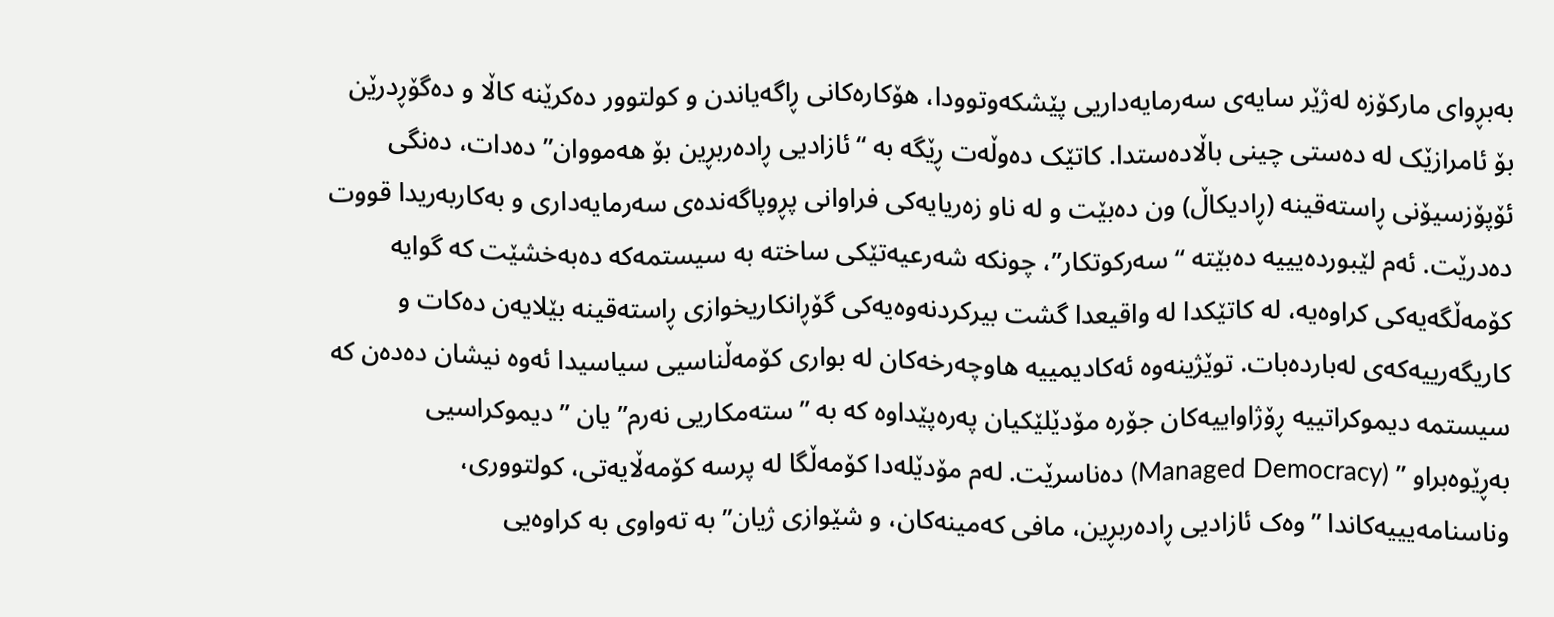بەبڕوای مارکۆزە لەژێر سایەی سەرمایەداریی پێشکەوتوودا، هۆکارەکانی ڕاگەیاندن و کولتوور دەکرێنە کاڵا و دەگۆڕدرێن بۆ ئامرازێک لە دەستی چینی باڵادەستدا. کاتێک دەوڵەت ڕێگە بە “ئازادیی ڕادەربڕین بۆ هەمووان” دەدات، دەنگی ئۆپۆزسیۆنی ڕاستەقینە (ڕادیکاڵ) ون دەبێت و لە ناو زەریایەکی فراوانی پڕوپاگەندەی سەرمایەداری و بەکاربەریدا قووت دەدرێت. ئەم لێبوردەیییە دەبێتە “سەرکوتکار”، چونکە شەرعیەتێکی ساختە بە سیستمەکە دەبەخشێت کە گوایە کۆمەڵگەیەکی کراوەیە، لە کاتێکدا لە واقیعدا گشت بیرکردنەوەیەکی گۆڕانکاریخوازی ڕاستەقینە بێلایەن دەکات و کاریگەرییەکەی لەباردەبات. توێژینەوە ئەکادیمییە هاوچەرخەکان لە بواری کۆمەڵناسیی سیاسیدا ئەوە نیشان دەدەن کە سیستمە دیموکراتییە ڕۆژاواییەکان جۆرە مۆدێلێکیان پەرەپێداوە کە بە ”ستەمکاریی نەرم” یان ”دیموکراسیی بەڕێوەبراو ” (Managed Democracy) دەناسرێت. لەم مۆدێلەدا کۆمەڵگا لە پرسە کۆمەڵایەتی، کولتووری، وناسنامەیییەکاندا ”وەک ئازادیی ڕادەربڕین، مافی کەمینەکان، و شێوازی ژیان” بە تەواوی بە کراوەیی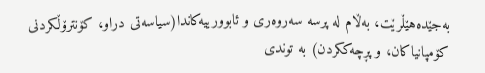بەجێدەهێڵرێت، بەڵام لە پرسە سەروەری و ئابوورییەکاندا(سیاسەتی دراو، کۆنترۆڵکردنی کۆمپانیاکان، و پڕچەککردن) بە توندی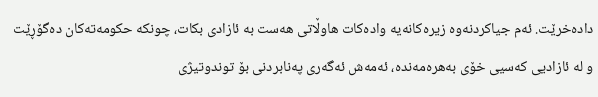دادەخرێت. ئەم جیاکردنەوە زیرەکانەیە وادەکات هاوڵاتی هەست بە ئازادی بکات، چونکە حکومەتەکان دەگۆڕێت و لە ئازادیی کەسیی خۆی بەهرەمەندە، ئەمەش ئەگەری پەنابردنی بۆ توندوتیژی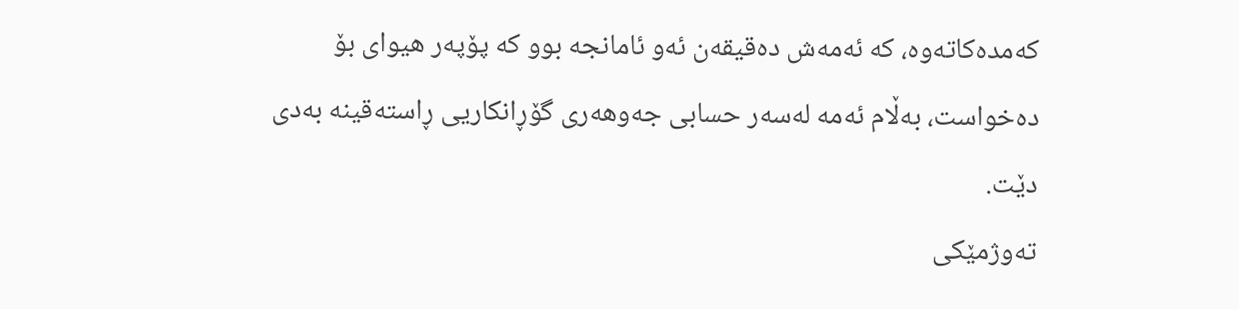کەمدەکاتەوە، کە ئەمەش دەقیقەن ئەو ئامانجە بوو کە پۆپەر هیوای بۆ دەخواست، بەڵام ئەمە لەسەر حسابی جەوهەری گۆڕانکاریی ڕاستەقینە بەدی دێت.
تەوژمێکی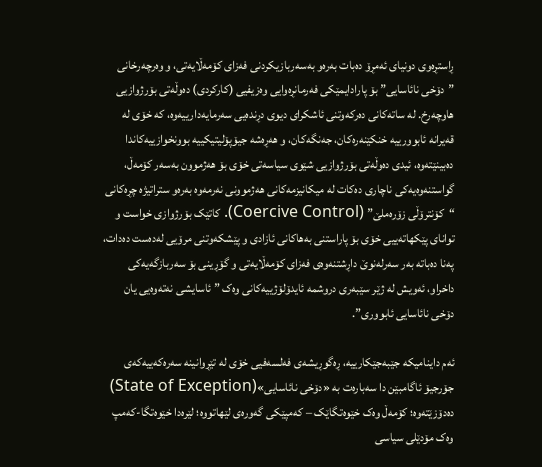ڕاستڕەوی دونیای ئەمڕۆ دەبات بەرەو بەسەربازیکردنی فەزای کۆمەڵایەتی، و وەرچەرخانی ”دۆخی نائاسایی” بۆ پارادایمێکی فەرمانڕەوایی وەزیفیی (کارکردی) دەوڵەتی بۆرژوازیی هاوچەرخ. لە ساتەکانی دەرکەوتنی ئاشکرای دیوی دڕندەیی سەرمایەدارییەوە، کە خۆی لە قەیرانە ئابوورییە خنكێنەرەکان، جەنگەکان، و هەڕەشە جیۆپۆلیتیكییە بوونخوازییەکاندا دەبینێتەوە، ئیدی دەوڵەتی بۆرژوازیی شێوی سیاسەتی خۆی بۆ هەژموون بەسەر کۆمەڵ، گواستنەوەیەکی ناچاری دەکات لە میکانیزمەکانی هەژموونی نەرمەوە بەرەو ستراتیژە چڕەکانی “کۆنترۆڵی زۆرەملێ” (Coercive Control). کاتێک بۆرژوازی خواست و توانای پێکهاتەییی خۆی بۆ پاراستنی بەهاکانی ئازادی و پێشکەوتنی مرۆیی لەدەست دەدات، پەنا دەباتە بەر سەرلەنوێ داڕشتنەوەی فەزای کۆمەڵایەتی و گۆڕینی بۆ سەربازگەیەکی داخراو، ئەویش لە ژێر سێبەری دروشمە ئایدۆلۆژییەکانی وەک ”ئاسایشی نەتەوەیی یان دۆخی نائاسایی ئابووری”.

ئەم داینامیکە جێبەجێکارییە، ڕەگوڕیشەی فەلسەفیی خۆی لە تێڕوانینە سەرەکەییەکەی جۆرجیۆ ئاگامبێن دا سەبارەت بە «دۆخی نائاسایی»(State of Exception) دەدۆزێتەوە؛ کۆمەڵ وەک خێوەتگاێک – کەمپێکی گەورەی لێهاتووە؛ لێرەدا خێوەتگا-کەمپ وەک مۆدێلی سیاسی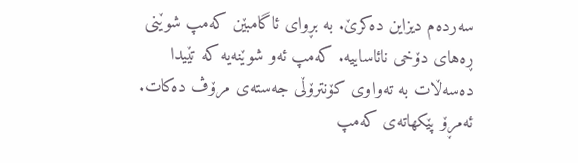سەردەم دیزاین دەکرێ. بە بڕوای ئاگامبێن کەمپ شوێنی ڕەهای دۆخی نائاساییە. کەمپ ئەو شوێنەیە کە تێیدا دەسەڵات بە تەواوی کۆنترۆڵی جەستەی مرۆڤ دەکات. ئەمڕۆ پێکهاتەی کەمپ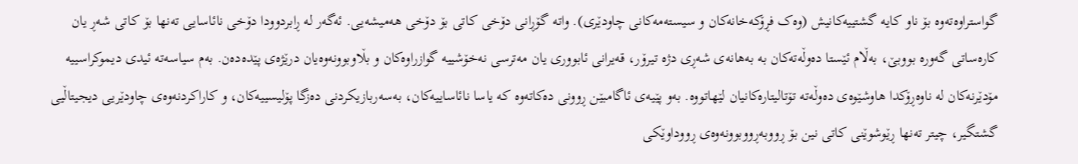گواستراوەتەوە بۆ ناو کایە گشتییەکانیش (وەک فڕۆکەخانەکان و سیستەمەکانی چاودێری). واتە گۆڕانی دۆخی کاتی بۆ دۆخی هەمیشەیی. ئەگەر لە ڕابردوودا دۆخی نائاسایی تەنها بۆ کاتی شەڕ یان کارەساتی گەورە بووبێ، بەڵام ئێستا دەوڵەتەکان بە بەهانەی شەڕی دژە تیرۆر، قەیرانی ئابووری یان مەترسی نەخۆشییە گوازراوەکان و بڵاوبوونەوەیان درێژەی پێدەدەن. بەم سیاسەتە ئیدی دیموکراسییە مۆدێرنەکان لە ناوەڕۆکدا هاوشێوەی دەوڵەتە تۆتالیتارەکانیان لێهاتووە. بەو پێیەی ئاگامبێن ڕوونی دەکاتەوە کە یاسا نائاساییەکان، بەسەربازیکردنی دەزگا پۆلیسییەکان، و کاراکردنەوەی چاودێریی دیجیتاڵیی گشتگیر، چیتر تەنها ڕێوشوێنی کاتی نین بۆ ڕووبەڕووبوونەوەی ڕووداوێکی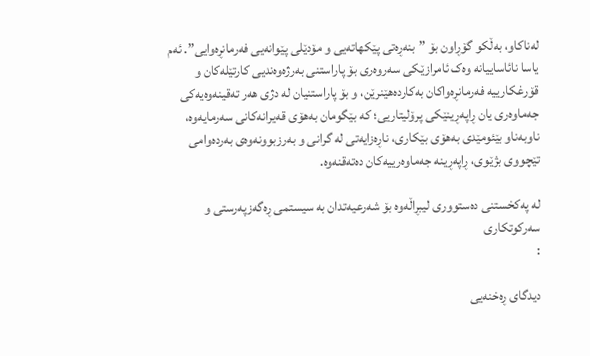لەناکاو، بەڵکو گۆڕاون بۆ ”بنەڕەتی پێکهاتەیی و مۆدێلی پێوانەیی فەرمانڕەوایی”. ئەم یاسا نائاساییانە وەک ئامرازێکی سەروەری بۆ پاراستنی بەرژەوەندیی کارتێلەکان و قۆرغکارییە فەرمانڕەواکان بەکاردەهێنرێن، و بۆ پاراستنیان لە دژی هەر تەقینەوەیەکی جەماوەری یان ڕاپەڕینێکی پرۆلیتاریی؛ کە بێگومان بەهۆی قەیرانەکانی سەرمایەوە، ناوبەناو بێئومێدی بەهۆی بێکاری، ناڕەزایەتی لە گرانی و بەرزبوونەوەی بەردەوامی تێچووی بژێوی، ڕاپەڕینە جەماوەرییەکان دەتەقنەوە.

لە پەکخستنی دەستووری لیبڕاڵەوە بۆ شەرعیەتدان بە سیستمی ڕەگەزپەرستی و سەرکوتکاری
:

دیدگای ڕەخنەیی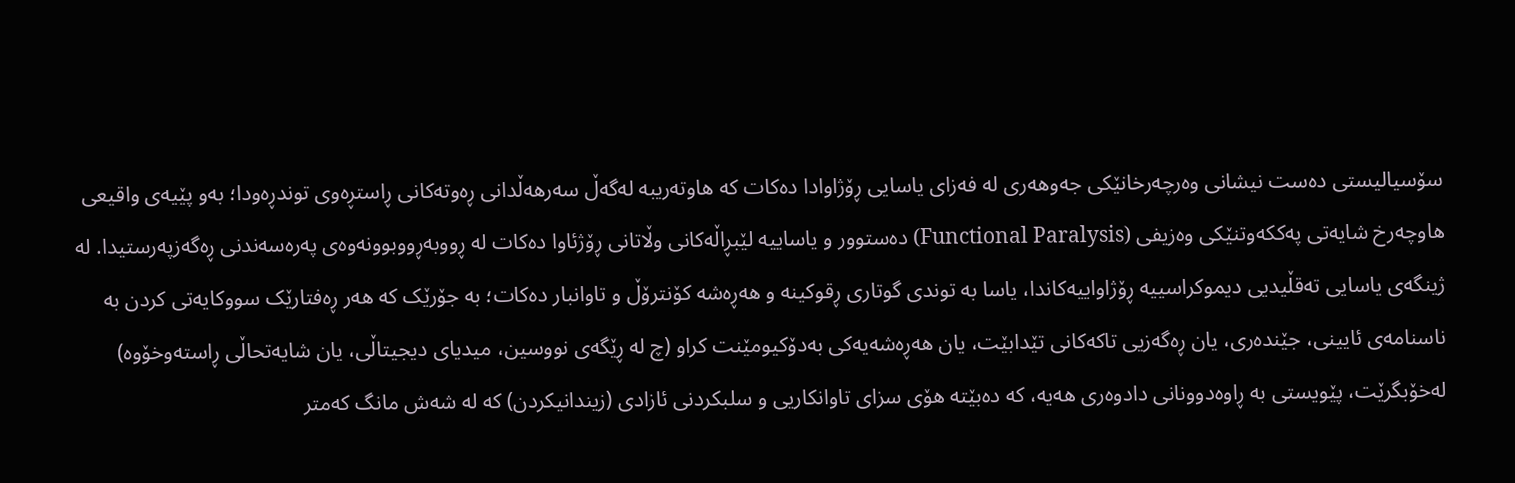سۆسیالیستی دەست نیشانی وەرچەرخانێکی جەوهەری لە فەزای یاسایی ڕۆژاوادا دەکات کە هاوتەریبە لەگەڵ سەرھەڵدانی ڕەوتەکانی ڕاستڕەوی توندڕەودا؛ بەو پێیەی واقیعی هاوچەرخ شایەتی پەککەوتنێکی وەزیفی (Functional Paralysis) دەستوور و یاساییە لێبڕاڵەکانی وڵاتانی ڕۆژئاوا دەکات لە ڕووبەڕووبوونەوەی پەرەسەندنی ڕەگەزپەرستیدا. لە ژینگەی یاسایی تەقڵیدیی دیموکراسییە ڕۆژاواییەکاندا، یاسا بە توندی گوتاری ڕقوکینە و هەڕەشە کۆنترۆڵ و تاوانبار دەکات؛ بە جۆرێک کە هەر ڕەفتارێک سووکایەتی کردن بە ناسنامەی ئایینی، جێندەری، یان ڕەگەزیی تاکەکانی تێدابێت، یان هەڕەشەیەکی بەدۆکیومێنت کراو (چ لە ڕێگەی نووسین، میدیای دیجیتاڵی، یان شایەتحاڵی ڕاستەوخۆوە) لەخۆبگرێت، پێویستی بە ڕاوەدوونانی دادوەری هەیە، کە دەبێتە هۆی سزای تاوانکاریی و سلبکردنی ئازادی (زیندانیکردن) کە لە شەش مانگ کەمتر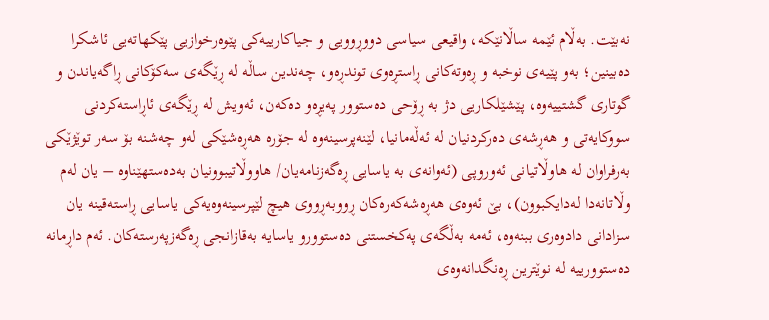نەبێت. بەڵام ئێمە ساڵانێکە، واقیعی سیاسی دووڕوویی و جیاکارییەکی پێوەرخوازیی پێکهاتەیی ئاشکرا دەبینین؛ بەو پێیەی نوخبە و ڕەوتەکانی ڕاستڕەوی توندڕەو، چەندین ساڵە لە ڕێگەی سەکۆکانی ڕاگەیاندن و گوتاری گشتییەوە، پێشێلکاریی دژ بە ڕۆحی دەستوور پەیڕەو دەکەن، ئەویش لە ڕێگەی ئاڕاستەکردنی سووکایەتی و هەڕشەی دەرکردنیان لە ئەڵەمانیا، لێنەپرسینەوە لە جۆرە هەڕەشێکی لەو چەشنە بۆ سەر توێژێکی بەرفراوان لە هاوڵاتیانی ئەوروپی (ئەوانەی بە یاسایی ڕەگەزنامەیان/ هاووڵاتیبوونیان بەدەستهێناوە – یان لەم وڵاتانەدا لەدایکبوون)، بێ ئەوەی هەڕەشەکەرەکان ڕووبەڕووی هیچ لێپرسینەوەیەکی یاسایی ڕاستەقینە یان سزادانی دادوەری ببنەوە، ئەمە بەڵگەی پەکخستنی دەستوورو یاسایە بەقازانجی ڕەگەزپەرستەکان. ئەم داڕمانە دەستوورییە لە نوێترین ڕەنگدانەوەی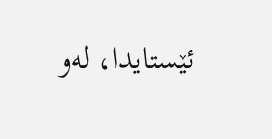ئێستایدا، لەو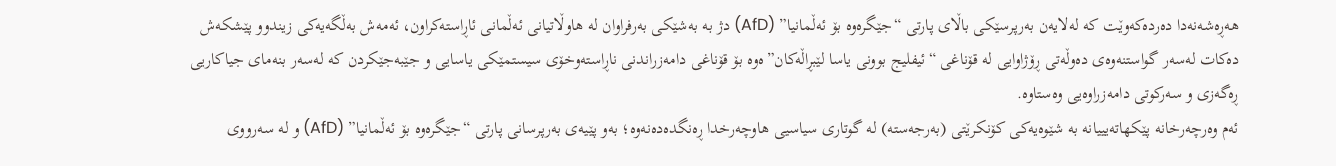هەڕەشەنەدا دەردەکەوێت کە لەلایەن بەرپرسێکی باڵای پارتی “جێگرەوە بۆ ئەڵمانیا” (AfD) دژ بە بەشێکی بەرفراوان لە هاوڵاتیانی ئەڵمانی ئاڕاستەکراون، ئەمەش بەڵگەیەکی زیندوو پێشکەش دەکات لەسەر گواستنەوەی دەوڵەتی ڕۆژاوایی لە قۆناغی “ئیفلیج بوونی یاسا لێبڕاڵەکان”ەوە بۆ قۆناغی دامەزراندنی ناڕاستەوخۆی سیستمێکی یاسایی و جێبەجێکردن کە لەسەر بنەمای جیاکاریی ڕەگەزی و سەرکوتی دامەزراوەیی وەستاوە.
ئەم وەرچەرخانە پێکهاتەیییانە بە شێوەیەکی کۆنکرێتی (بەرجەستە) لە گوتاری سیاسیی هاوچەرخدا ڕەنگدەدەنەوە؛ بەو پێیەی بەرپرسانی پارتی “جێگرەوە بۆ ئەڵمانیا” (AfD) و لە سەرووی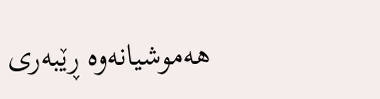هەموشیانەوە ڕێبەری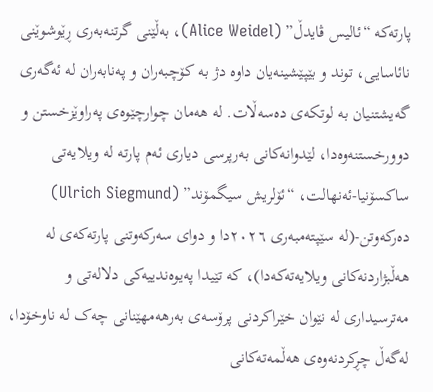پارتەکە “ئالیس ڤایدڵ” (Alice Weidel)، بەڵێنی گرتنەبەری ڕێوشوێنی نائاسایی، توند و بێپێشینەیان داوە دژ بە کۆچبەران و پەنابەران لە ئەگەری گەیشتنیان بە لوتکەی دەسەڵات. لە هەمان چوارچێوەی پەراوێزخستن و دوورخستنەوەدا، لێدوانەکانی بەرپرسی دیاری ئەم پارتە لە ویلایەتی ساکسۆنیا-ئەنھالت، “ئۆلریش سیگمۆند” (Ulrich Siegmund) دەرکەوتن-(لە سێپتەمبەری ٢٠٢٦دا و دوای سەرکەوتنی پارتەکەی لە هەڵبژاردنەکانی ویلایەتەکەدا)، کە تێیدا پەیوەندییەکی دلالەتی و مەترسیداری لە نێوان خێراکردنی پرۆسەی بەرهەمهێنانی چەک لە ناوخۆدا، لەگەڵ چڕکردنەوەی هەڵمەتەکانی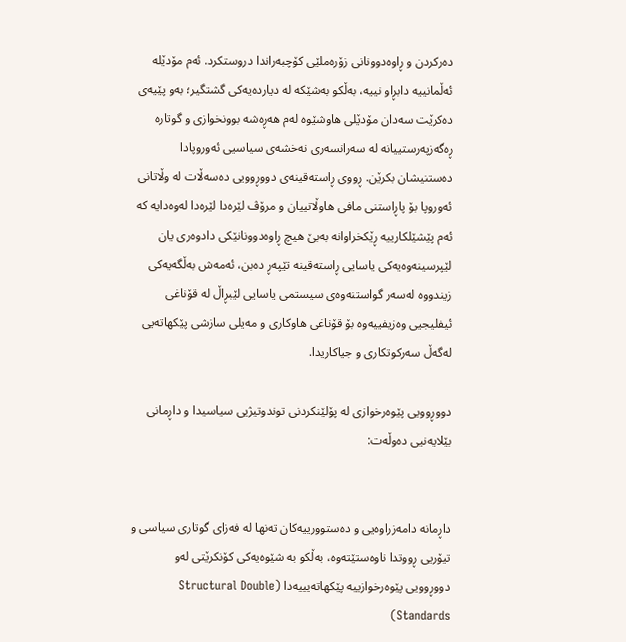دەرکردن و ڕاوەدوونانی زۆرەملێی کۆچبەراندا دروستکرد. ئەم مۆدێلە ئەڵمانییە دابڕاو نییە، بەڵکو بەشێکە لە دیاردەیەکی گشتگیر؛ بەو پێیەی دەکرێت سەدان مۆدێلی هاوشێوە لەم هەڕەشە بوونخوازی و گوتارە ڕەگەزپەرستییانە لە سەرانسەری نەخشەی سیاسیی ئەوروپادا دەستنیشان بکرێن. ڕووی ڕاستەقینەی دووڕوویی دەسەڵات لە وڵاتانی ئەوروپا بۆ پاڕاستنی مافی هاوڵاتییان و مرۆڤ لێرەدا لێرەدا لەوەدایە کە ئەم پێشێلکارییە ڕێکخراوانە بەبێ هیچ ڕاوەدوونانێکی دادوەری یان لێپرسینەوەیەکی یاسایی ڕاستەقینە تێپەڕ دەبن، ئەمەش بەڵگەیەکی زیندووە لەسەر گواستنەوەی سیستمی یاسایی لێبڕاڵ لە قۆناغی ئیفلیجیی وەزیفییەوە بۆ قۆناغی هاوکاری و مەیلی سازشی پێکهاتەیی لەگەڵ سەرکوتکاری و جیاکاریدا.

دووڕوویی پێوەرخوازی لە پۆلێنکردنی توندوتیژیی سیاسیدا و داڕمانی بێلایەنیی دەوڵەت:


داڕمانە دامەزراوەیی و دەستوورییەکان تەنها لە فەزای گوتاری سیاسی و تیۆریی ڕووتدا ناوەستێتەوە، بەڵکو بە شێوەیەکی کۆنکرێتی لەو دووڕوویی پێوەرخوازییە پێکهاتەیییەدا (Structural Double Standards)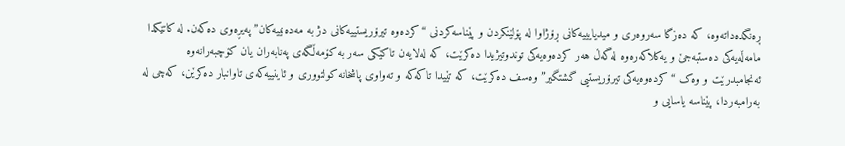ڕەنگدەداتەوە، کە دەزگا سەروەری و میدیایییەکانی ڕۆژاوا لە پۆلێنکردن و پێناسەکردنی “کردەوە تیرۆریستییەکانی دژ بە مەدەنییەکان” پەیڕەوی دەکەن. لە کاتێکدا مامەڵەیەکی دەستبەجێ و یەکلاکەرەوە لەگەڵ هەر کردەوەیەکی توندوتیژیدا دەکرێت، کە لەلایەن تاکێکی سەر بە کۆمەڵگەی پەنابەران یان کۆچبەرانەوە ئەنجامبدرێت و وەک “کردەوەیەکی تیرۆریستیی گشتگیر” وەسف دەکرێت، کە تێیدا تاکەکە و تەواوی پاشخانە کولتووری و ئاینییەکەی تاوانبار دەکرێن، کەچی لە بەرامبەردا، پێناسە یاسایی و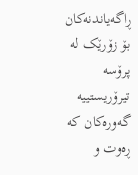ڕاگەیاندنەکان بۆ زۆرێک لە پرۆسە تیرۆریستییە گەورەکان کە ڕەوت و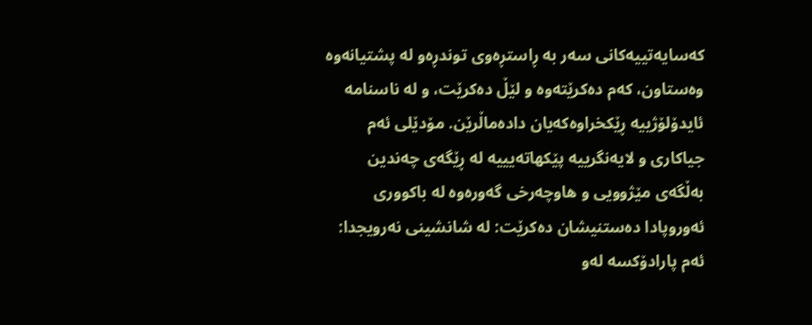کەسایەتییەکانی سەر بە ڕاستڕەوی توندڕەو لە پشتیانەوە وەستاون، کەم دەکرێتەوە و لێڵ دەکرێت، و لە ناسنامە ئایدۆلۆژییە ڕێکخراوەکەیان دادەماڵرێن. مۆدێلی ئەم جیاکاری و لایەنگرییە پێکهاتەیییە لە ڕێگەی چەندین بەڵگەی مێژوویی و هاوچەرخی گەورەوە لە باکووری ئەوروپادا دەستنیشان دەکرێت: لە شانشینی نەرویجدا: ئەم پارادۆکسە لەو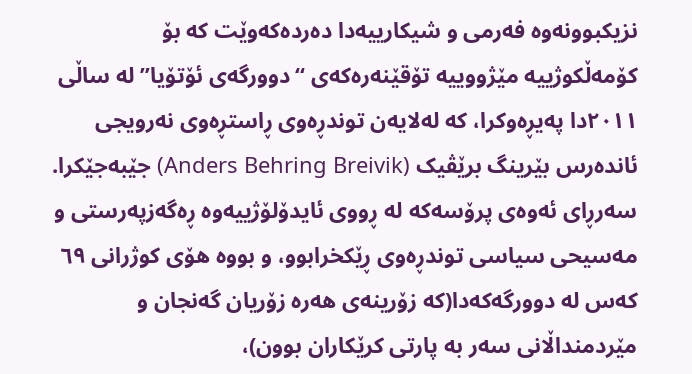نزیکبوونەوە فەرمی و شیکارییەدا دەردەکەوێت کە بۆ کۆمەڵکوژییە مێژووییە تۆقێنەرەکەی “دوورگەی ئۆتۆیا” لە ساڵی ٢٠١١دا پەیڕەوکرا، کە لەلایەن توندڕەوی ڕاستڕەوی نەرویجی ئاندەرس بێرینگ برێڤیک (Anders Behring Breivik) جێبەجێکرا. سەرڕای ئەوەی پرۆسەکە لە ڕووی ئایدۆلۆژییەوە ڕەگەزپەرستی و مەسیحی سیاسی توندڕەوی ڕێکخرابوو، و بووە هۆی کوژرانی ٦٩ کەس لە دوورگەکەدا(کە زۆرینەی هەرە زۆریان گەنجان و مێردمنداڵانی سەر بە پارتی کرێکاران بوون)،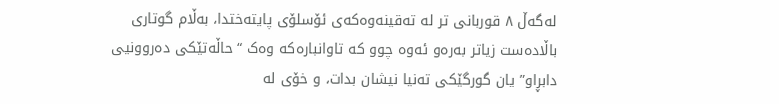لەگەڵ ٨ قوربانی تر لە تەقینەوەکەی ئۆسلۆی پایتەختدا، بەڵام گوتاری باڵادەست زیاتر بەرەو ئەوە چوو کە تاوانبارەکە وەک “حاڵەتێکی دەروونیی دابڕاو” یان گورگێکی تەنیا نیشان بدات، و خۆی لە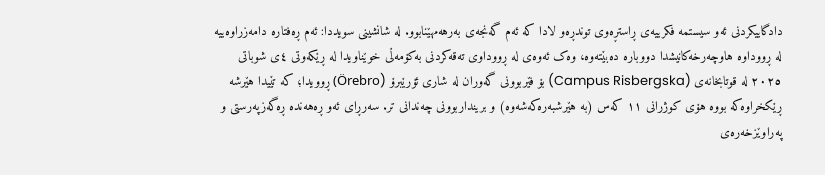دادگاییکردنی ئەو سیستمە فکرییەی ڕاستڕەوی توندڕەو لادا کە ئەم گەنجەی بەرهەمهێنابوو. لە شانشینی سویددا: ئەم ڕەفتارە دامەزراوەییە لە ڕووداوە هاوچەرخەکانیشدا دووبارە دەبێتەوە، وەک ئەوەی لە ڕووداوی تەقەکردنی بەکۆمەڵی خوێناویدا لە ڕێکەوتی ٤ی شوباتی ٢٠٢٥ لە قوتابخانەی (Campus Risbergska) بۆ فێربوونی گەوران لە شاری ئۆرێبرۆ (Örebro) ڕوویدا؛ کە تێیدا هێرشە ڕێکخراوەکە بووە هۆی کوژرانی ١١ کەس (بە هێرشبەرەکەشەوە) و برینداربوونی چەندانی تر. سەرڕای ئەو ڕەهەندە ڕەگەزپەرستی و پەراوێزخەرەی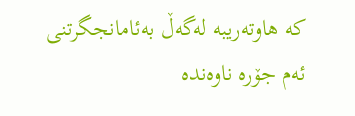کە هاوتەریبە لەگەڵ بەئامانجگرتنی ئەم جۆرە ناوەندە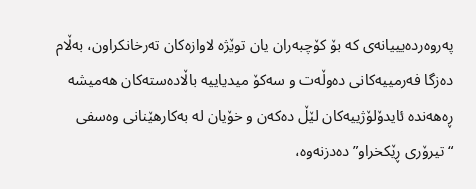پەروەردەیییانەی کە بۆ کۆچبەران یان توێژە لاوازەکان تەرخانکراون، بەڵام دەزگا فەرمییەکانی دەوڵەت و سەکۆ میدیاییە باڵادەستەکان هەمیشە ڕەهەندە ئایدۆلۆژییەکان لێڵ دەکەن و خۆیان لە بەکارهێنانی وەسفی “تیرۆری ڕێکخراو” دەدزنەوە،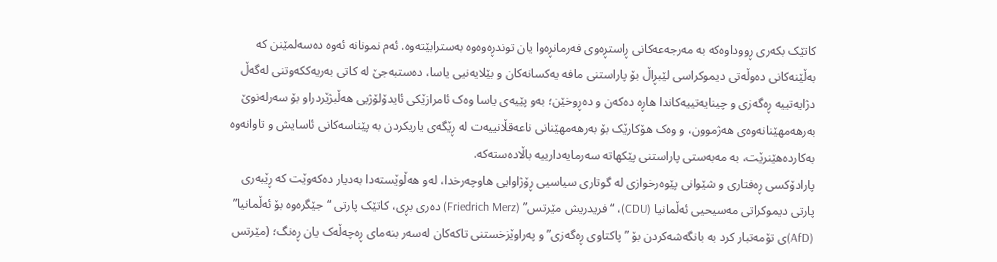کاتێک بکەری ڕووداوەکە بە مەرجەعەکانی ڕاستڕەوی فەرمانڕەوا یان توندڕەوەوە بەسترابێتەوە. ئەم نمونانە ئەوە دەسەلمێنن کە بەڵێنەکانی دەوڵەتی دیموکراسی لێبڕاڵ بۆ پاراستنی مافە یەکسانەکان و بێلایەنیی یاسا، دەستبەجێ لە کاتی بەریەککەوتنی لەگەڵ دژایەتییە ڕەگەزی و چینایەتییەکاندا هاڕە دەکەن و دەڕوخێن؛ بەو پێیەی یاسا وەک ئامرازێکی ئایدۆلۆژیی هەڵبژێردراو بۆ سەرلەنوێ بەرهەمهێنانەوەی هەژموون، و وەک هۆکارێک بۆ بەرهەمهێنانی ناعەقڵانییەت لە ڕێگەی یاریکردن بە پێناسەکانی ئاسایش و تاوانەوە بەکاردەهێنرێت، بە مەبەستی پاراستنی پێکهاتە سەرمایەدارییە باڵادەستەکە.
پارادۆکسی ڕەفتاری و شێوانی پێوەرخوازی لە گوتاری سیاسیی ڕۆژاوایی هاوچەرخدا، لەو هەڵوێستەدا بەدیار دەکەوێت کە ڕێبەری پارتی دیموکراتی مەسیحیی ئەڵمانیا (CDU)، “فریدریش مێرتس” (Friedrich Merz) دەری بڕی، کاتێک پارتی “جێگرەوە بۆ ئەڵمانیا” (AfD)ی تۆمەتبار کرد بە بانگەشەکردن بۆ ”پاکتاوی ڕەگەزی” و پەراوێزخستنی تاکەکان لەسەر بنەمای ڕەچەڵەک یان ڕەنگ؛ (مێرتس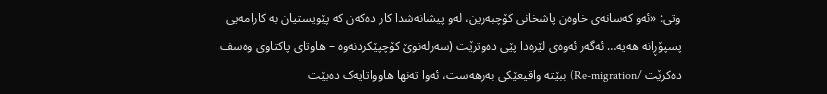وتی: «ئەو کەسانەی خاوەن پاشخانی کۆچبەرین، لەو پیشانەشدا کار دەکەن کە پێویستیان بە کارامەیی پسپۆڕانە هەیە… ئەگەر ئەوەی لێرەدا پێی دەوترێت (سەرلەنوێ کۆچپێکردنەوە – هاوتای پاکتاوی وەسف دەکرێت /Re-migration) ببێتە واقیعێکی بەرھەست، ئەوا تەنها هاوواتایەک دەبێت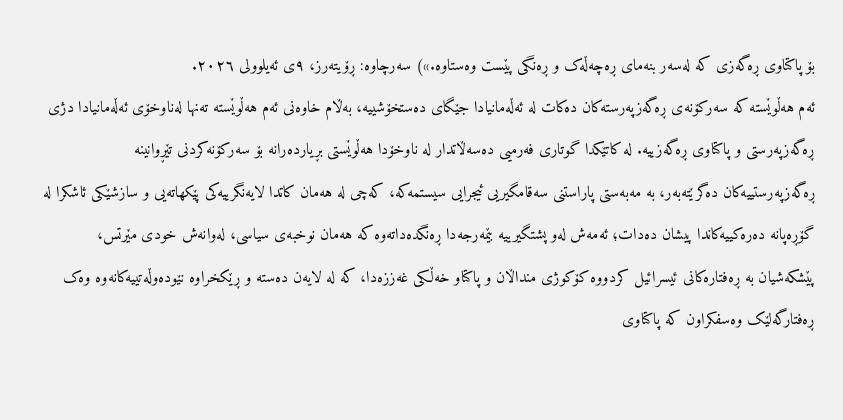بۆ پاکتاوی ڕەگەزی کە لەسەر بنەمای ڕەچەڵەک و ڕەنگی پێست وەستاوە.») سەرچاوە: ڕۆیتەرز، ٩ی ئەیلوولی ٢٠٢٦.
ئەم هەڵوێستە کە سەرکۆنەی ڕەگەزپەرستەکان دەکات لە ئەڵەمانیادا جێگای دەستخۆشییە، بەڵام خاوەنی ئەم هەڵوێستە تەنها لەناوخۆی ئەڵەمانیادا دژی ڕەگەزپەرستی و پاکتاوی ڕەگەزییە. لە کاتێکدا گوتاری فەرمیی دەسەڵاتدار لە ناوخۆدا هەڵوێستی بڕیاردەرانە بۆ سەرکۆنەکردنی تێڕوانینە ڕەگەزپەرستییەکان دەگرێتەبەر، بە مەبەستی پاراستنی سەقامگیریی ئیجرایی سیستمەکە، کەچی لە هەمان کاتدا لایەنگرییەکی پێکهاتەیی و سازشێکی ئاشکرا لە گۆڕەپانە دەرەکییەکاندا پیشان دەدات؛ ئەمەش لەو پشتگیرییە بێمەرجەدا ڕەنگدەداتەوە کە هەمان نوخبەی سیاسی، لەوانەش خودی مێرتس، پێشکەشیان بە ڕەفتارەکانی ئیسرائیل کردووە کۆکوژی منداڵان و پاکتاو خەڵکی غەززەدا، کە لە لایەن دەستە و ڕێکخراوە نێودەوڵەتییەکانەوە وەک ڕەفتارگەلێک وەسفکراون کە پاکتاوی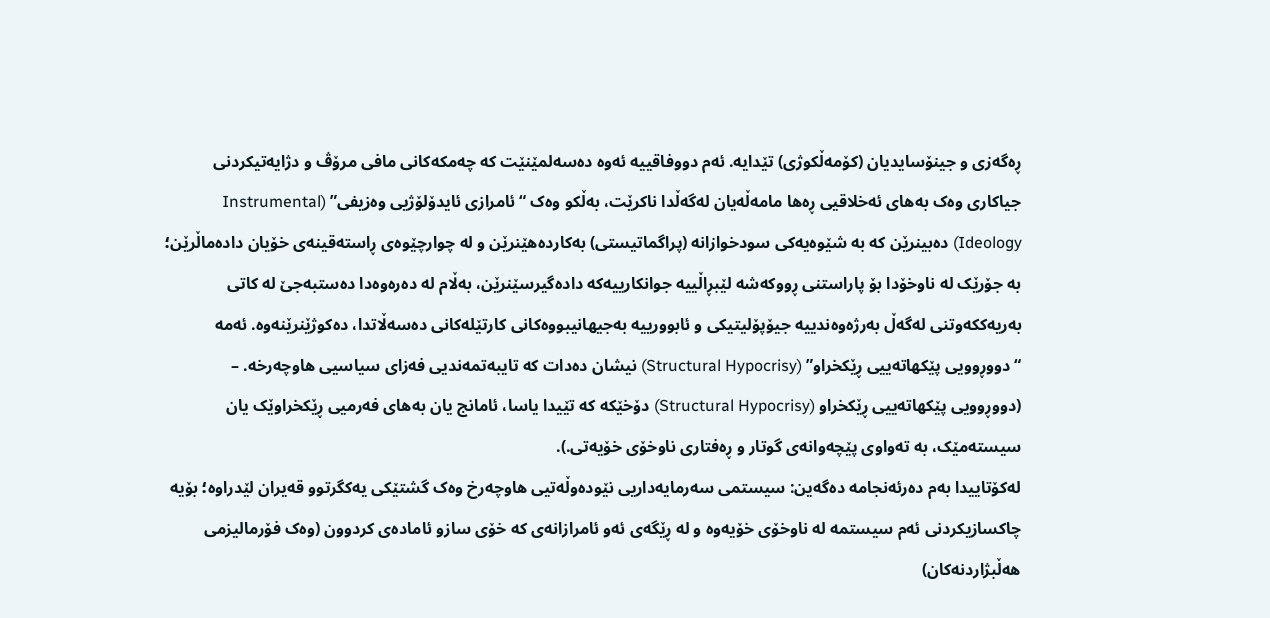ڕەگەزی و جینۆسایدیان (کۆمەڵکوژی) تێدایە. ئەم دووفاقییە ئەوە دەسەلمێنێت کە چەمکەکانی مافی مرۆڤ و دژایەتیکردنی جیاکاری وەک بەهای ئەخلاقیی ڕەها مامەڵەیان لەگەڵدا ناکرێت، بەڵکو وەک “ئامرازی ئایدۆلۆژیی وەزیفی” (Instrumental Ideology) دەبینرێن کە بە شێوەیەکی سودخوازانە (پراگماتیستی) بەکاردەهێنرێن و لە چوارچێوەی ڕاستەقینەی خۆیان دادەماڵرێن؛ بە جۆرێک لە ناوخۆدا بۆ پاراستنی ڕووکەشە لێبڕاڵییە جوانکارییەکە دادەگیرسێنرێن، بەڵام لە دەرەوەدا دەستبەجێ لە کاتی بەریەککەوتنی لەگەڵ بەرژەوەندییە جیۆپۆلیتیكی و ئابوورییە بەجیهانیبووەکانی کارتێلەکانی دەسەڵاتدا، دەکوژێنرێنەوە. ئەمە “دووڕوویی پێکهاتەییی ڕێکخراو” (Structural Hypocrisy) نیشان دەدات کە تایبەتمەندیی فەزای سیاسیی هاوچەرخە. – (دووڕوویی پێکهاتەییی ڕێکخراو (Structural Hypocrisy) دۆخێکە کە تێیدا یاسا، ئامانج یان بەهای فەرمیی ڕێکخراوێک یان سیستەمێک، بە تەواوی پێچەوانەی گوتار و ڕەفتاری ناوخۆی خۆیەتی.).
لەکۆتاییدا بەم دەرئەنجامە دەگەین: سیستمی سەرمایەداریی نێودەوڵەتیی هاوچەرخ وەک گشتێکی یەکگرتوو قەیران لێدراوە؛ بۆیە چاکسازیکردنی ئەم سیستمە لە ناوخۆی خۆیەوە و لە ڕێگەی ئەو ئامرازانەی کە خۆی سازو ئامادەی کردوون (وەک فۆرمالیزمی هەڵبژاردنەکان)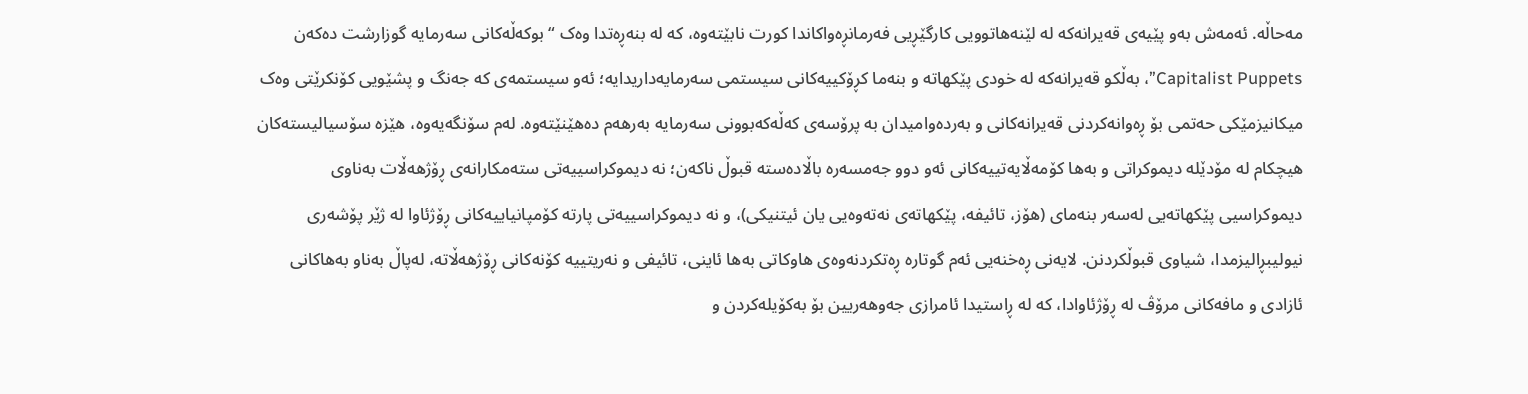مەحاڵە. ئەمەش بەو پێیەی قەیرانەکە لە لێنەهاتوویی کارگێڕیی فەرمانڕەواکاندا کورت نابێتەوە، کە لە بنەڕەتدا وەک “بوکەڵەکانی سەرمایە گوزارشت دەکەن Capitalist Puppets”، بەڵکو قەیرانەکە لە خودی پێکهاتە و بنەما کڕۆکییەکانی سیستمی سەرمایەداریدایە؛ ئەو سیستمەی کە جەنگ و پشێویی کۆنکرێتی وەک میکانیزمێکی حەتمی بۆ ڕەوانەکردنی قەیرانەکانی و بەردەوامیدان بە پرۆسەی کەڵەکەبوونی سەرمایە بەرهەم دەهێنێتەوە. لەم سۆنگەیەوە، هێزە سۆسیالیستەکان هیچکام لە مۆدێلە دیموکراتی و بەها کۆمەڵایەتییەکانی ئەو دوو جەمسەرە باڵادەستە قبوڵ ناکەن؛ نە دیموکراسییەتی ستەمکارانەی ڕۆژهەڵات بەناوی دیموکراسیی پێکهاتەیی لەسەر بنەمای (هۆز، تائیفە، پێکهاتەی نەتەوەیی یان ئیتنیکی)، و نە دیموکراسییەتی پارتە کۆمپانیاییەکانی ڕۆژئاوا لە ژێر پۆشەری نیولیبڕالیزمدا، شیاوی قبوڵکردنن. لایەنی ڕەخنەیی ئەم گوتارە ڕەتکردنەوەی هاوکاتی بەها ئاینی، تائیفی و نەریتییە کۆنەکانی ڕۆژهەڵاتە، لەپاڵ بەناو بەهاکانی ئازادی و مافەکانی مرۆڤ لە ڕۆژئاوادا، کە لە ڕاستیدا ئامرازی جەوهەریین بۆ بەکۆیلەکردن و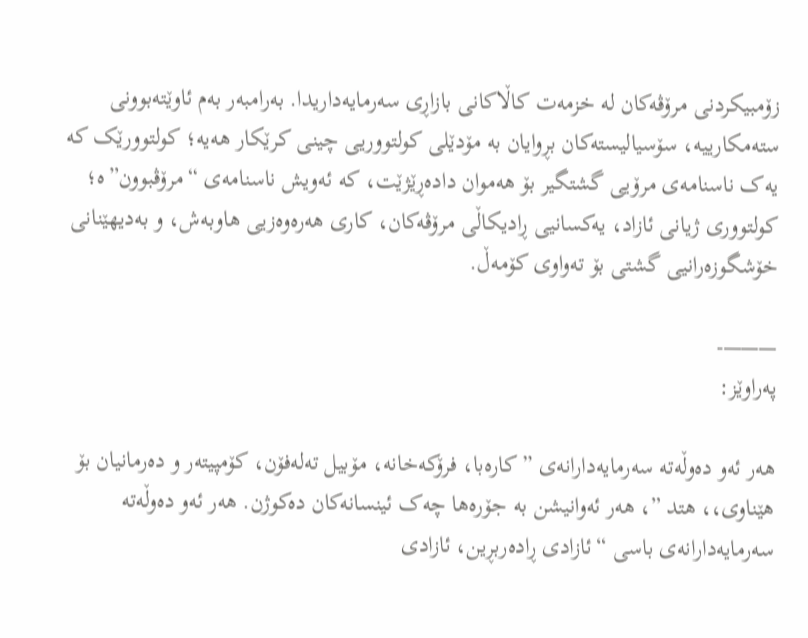زۆمبیکردنی مرۆڤەکان لە خزمەت کاڵاکانی بازاڕی سەرمایەداریدا. بەرامبەر بەم ئاوێتەبوونی ستەمکارییە، سۆسیالیستەکان بڕوایان بە مۆدێلی کولتووریی چینی کرێکار هەیە؛ کولتوورێک کە یەک ناسنامەی مرۆیی گشتگیر بۆ هەموان دادەڕێژێت، کە ئەویش ناسنامەی “مرۆڤبوون”ە؛ کولتووری ژیانی ئازاد، یەکسانیی ڕادیکاڵی مرۆڤەکان، کاری هەرەوەزیی هاوبەش، و بەدیهێنانی خۆشگوزەرانیی گشتی بۆ تەواوی کۆمەڵ.

———-
پەراوێز:

هەر ئەو دەوڵەتە سەرمایەدارانەی ” کارەبا، فرۆکەخانە، مۆبیل تەلەفۆن، کۆمپیتەر و دەرمانیان بۆ هێناوی،، هتد ”، هەر ئەوانیشن بە جۆرەها چەک ئینسانەکان دەکوژن. هەر ئەو دەوڵەتە سەرمایەدارانەی باسی “ئازادی ڕادەربڕین، ئازادی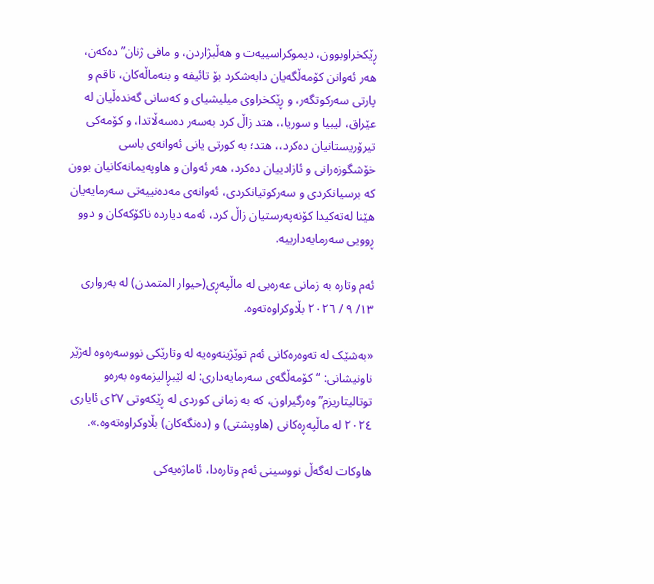ڕێکخراوبوون، دیموکراسییەت و هەڵبژاردن، و مافی ژنان” دەکەن، هەر ئەوانن کۆمەڵگەیان دابەشکرد بۆ تائیفە و بنەماڵەکان، تاقم و پارتی سەرکوتگەر، و ڕێکخراوی میلیشیای و کەسانی گەندەڵیان لە عێراق، لیبیا و سوریا،، هتد زاڵ کرد بەسەر دەسەڵاتدا، و کۆمەکی تیرۆریستانیان دەکرد،، هتد؛ بە کورتی یانی ئەوانەی باسی خۆشگوزەرانی و ئازادییان دەکرد، هەر ئەوان و هاوپەیمانەکانیان بوون کە برسیانکردی و سەرکوتیانکردی، ئەوانەی مەدەنییەتی سەرمایەیان هێنا لەتەکیدا کۆنەپەرستیان زاڵ کرد، ئەمە دیاردە ناکۆکەکان و دوو ڕوویی سەرمایەدارییە.

ئەم وتارە بە زمانی عەرەبی لە ماڵپەڕی(حیوار المتمدن) لە بەرواری ۱۳/ ۹ / ۲۰۲٦ بڵاوکراوەتەوە.

«بەشێک لە تەوەرەکانی ئەم توێژینەوەیە لە وتارێکی نووسەرەوە لەژێر ناونیشانی: “کۆمەڵگەی سەرمایەداری: لە لێبڕالیزمەوە بەرەو توتالیتاریزم” وەرگیراون، کە بە زمانی کوردی لە ڕێکەوتی ٢٧ی ئایاری ٢٠٢٤ لە ماڵپەڕەکانی (هاوپشتی) و (دەنگەکان) بڵاوکراوەتەوە.».

هاوكات لەگەڵ نووسینی ئەم وتارەدا، ئاماژەیەکی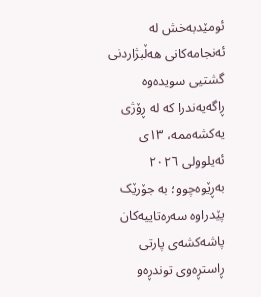ئومێدبەخش لە ئەنجامەکانی هەڵبژاردنی گشتیی سویدەوە ڕاگەیەندرا کە لە ڕۆژی یەکشەممە، ١٣ی ئەیلوولی ٢٠٢٦ بەڕێوەچوو؛ بە جۆرێک پێدراوە سەرەتاییەکان پاشەکشەی پارتی ڕاستڕەوی توندڕەو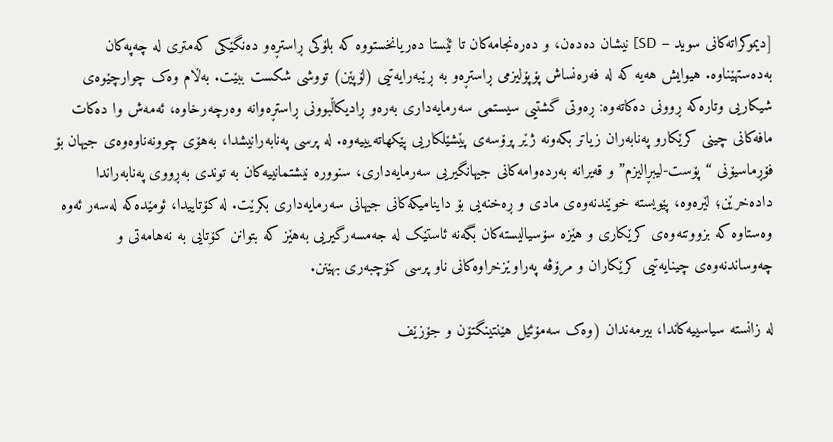[دیموکراتەکانی سوید – SD] نیشان دەدەن، و دەرەنجامەکان تا ئێستا دەریانخستووە کە بلۆکی ڕاستڕەو دەنگێکی کەمتری لە چەپەکان بەدەستهێناوە. هیوایش هەیە کە لە فەرەنساش پۆپۆلیزمی ڕاستڕەو بە ڕێبەرایەتیی (لۆپێن) تووشی شکست ببێت. بەڵام وەک چوارچێوەی شیکاریی وتارەکە ڕوونی دەکاتەوە: ڕەوتی گشتیی سیستمی سەرمایەداری بەرەو ڕادیکاڵبوونی ڕاستڕەوانە وەرچەرخاوە، ئەمەش وا دەکات مافەکانی چینی کرێکارو پەنابەران زیاتر بکەونە ژێر پرۆسەی پێشێلکاریی پێکهاتەیییەوە. لە پرسی پەنابەرانیشدا، بەهۆی چوونەناوەوەی جیهان بۆ فۆڕماسیۆنی “پۆست-لیبڕالیزم” و قەیرانە بەردەوامەکانی جیهانگیریی سەرمایەداری، سنوورە نیشتمانییەکان بە توندی بەڕووی پەنابەراندا دادەخرێن؛ لێرەوە، پێویستە خوێندنەوەی مادی و ڕەخنەیی بۆ داینامیکەکانی جیهانی سەرمایەداری بکرێت. لە کۆتاییدا، ئومێدەکە لەسەر ئەوە وەستاوە کە بزووتنەوەی کرێکاری و هێزە سۆسیالیستەکان بگەنە ئاستێک لە جەمسەرگیریی بەهێز کە بتوانن کۆتایی بە نەهامەتی و چەوساندنەوەی چینایەتیی کرێکاران و مرۆڤە پەراوێزخراوەکانی ناو پرسی کۆچبەری بهێنن.

لە زانستە سیاسییەکاندا، بیرمەندان (وەک سەمۆئێل هێنتینگتۆن و جۆزێف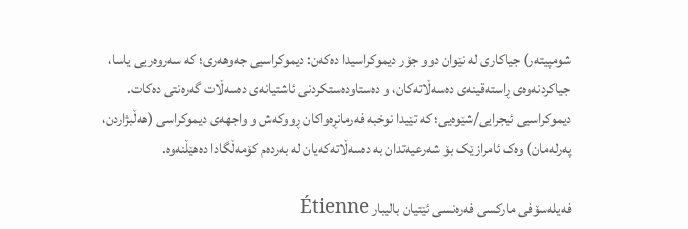شومپیتەر) جیاکاری لە نێوان دوو جۆر دیموکراسیدا دەکەن: دیموکراسیی جەوهەری؛ کە سەروەریی یاسا، جیاکردنەوەی ڕاستەقینەی دەسەڵاتەکان، و دەستاودەستکردنی ئاشتیانەی دەسەڵات گەرەنتی دەکات. دیموکراسیی ئیجرایی/شێوەیی؛ کە تێیدا نوخبە فەرمانڕەواکان ڕووکەش و واجهەی دیموکراسی (هەڵبژاردن، پەرلەمان) وەک ئامرازێک بۆ شەرعیەتدان بە دەسەڵاتەکەیان لە بەردەم کۆمەڵگادا دەهێڵنەوە.

فەیلەسۆفی مارکسی فەرەنسی ئێتیان بالیبار Étienne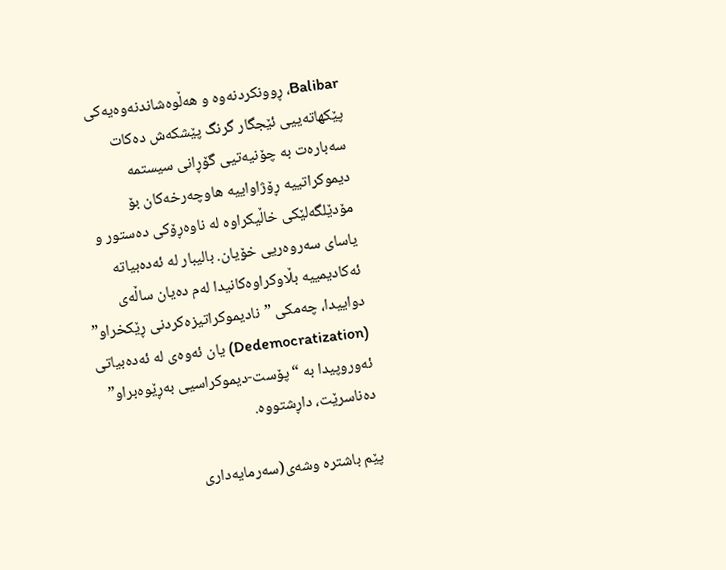Balibar، ڕوونکردنەوە و هەڵوەشاندنەوەیەکی پێکهاتەییی ئێجگار گرنگ پێشکەش دەکات سەبارەت بە چۆنیەتیی گۆڕانی سیستمە دیموکراتییە ڕۆژاواییە هاوچەرخەکان بۆ مۆدێلگەلێکی خاڵیکراوە لە ناوەڕۆکی دەستور و یاسای سەروەریی خۆیان. بالیبار لە ئەدەبیاتە ئەکادیمییە بڵاوکراوەکانیدا لەم دەیان ساڵەی دواییدا، چەمکی ”نادیموکراتیزەکردنی ڕێکخراو” (Dedemocratization) یان ئەوەی لە ئەدەبیاتی ئەوروپیدا بە “پۆست-دیموکراسیی بەڕێوەبراو” دەناسرێت، داڕشتووە.

پێم باشترە وشەی(سەرمایەداری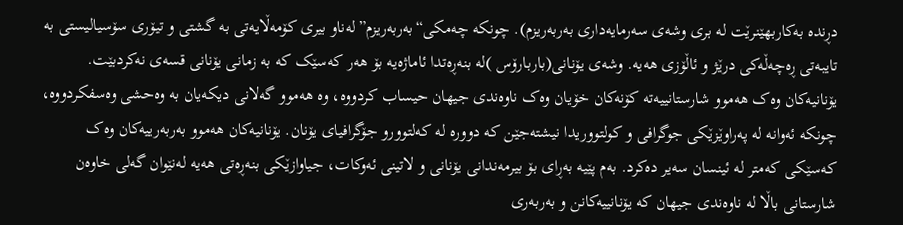دڕندە بەکاربهێنرێت لە بری وشەی سەرمایەداری بەربەریزم). چونکە چەمکی“بەربەریزم”لەناو بیری کۆمەڵایەتی بە گشتی و تیۆری سۆسیالیستی بە تایبەتی ڕەچەڵەکی درێژ و ئاڵۆزی هەیە. وشەی یۆنانی(باربارۆس )لە بنەڕەتدا ئاماژەیە بۆ هەر کەسێک کە بە زمانی یۆنانی قسەی نەکردبێت. یۆنانیەکان وەک هەموو شارستانییەتە کۆنەکان خۆیان وەک ناوەندی جیهان حیساب کردووە، وە هەموو گەلانی دیکەیان بە وەحشی وەسفکردووە، چونکە ئەوانە لە پەراوێزێکی جوگرافی و کولتووریدا نیشتەجێن کە دوورە لە کەلتوورو جۆگرافیای یۆنان. یۆنانیەکان هەموو بەربەرییەکان وەک کەسێکی کەمتر لە ئینسان سەیر دەکرد. بەم پێیە بەڕای بۆ بیرمەندانی یۆنانی و لاتینی ئەوکات، جیاوازێکی بنەڕەتی هەیە لەنێوان گەلی خاوەن شارستانی باڵا لە ناوەندی جیهان کە یۆنانییەکانن و بەربەری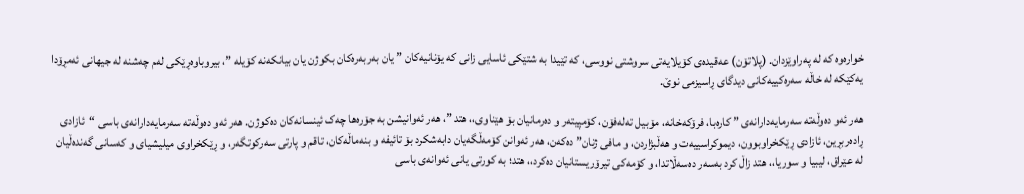خوارەوە کە لە پەراوێزدان. (پلاتۆن) عەقیدەی کۆیلایەتی سروشتی نووسی، کە تێیدا بە شتێکی ئاسایی زانی کە یۆنانیەکان ” یان بەربەرەکان بکوژن یان بیانکەنە کۆیلە ”، بیروباوەڕێکی لەم چەشنە لە جیهانی ئەمڕۆدا یەکێکە لە خاڵە سەرەکییەکانی دیدگای ڕاسیزمی نوێ.

هەر ئەو دەوڵەتە سەرمایەدارانەی ” کارەبا، فرۆکەخانە، مۆبیل تەلەفۆن، کۆمپیتەر و دەرمانیان بۆ هێناوی،، هتد ”، هەر ئەوانیشن بە جۆرەها چەک ئینسانەکان دەکوژن. هەر ئەو دەوڵەتە سەرمایەدارانەی باسی “ئازادی ڕادەربڕین، ئازادی ڕێکخراوبوون، دیموکراسییەت و هەڵبژاردن، و مافی ژنان” دەکەن، هەر ئەوانن کۆمەڵگەیان دابەشکرد بۆ تائیفە و بنەماڵەکان، تاقم و پارتی سەرکوتگەر، و ڕێکخراوی میلیشیای و کەسانی گەندەڵیان لە عێراق، لیبیا و سوریا،، هتد زاڵ کرد بەسەر دەسەڵاتدا، و کۆمەکی تیرۆریستانیان دەکرد،، هتد؛ بە کورتی یانی ئەوانەی باسی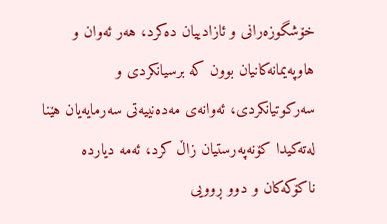خۆشگوزەرانی و ئازادییان دەکرد، هەر ئەوان و هاوپەیمانەکانیان بوون کە برسیانکردی و سەرکوتیانکردی، ئەوانەی مەدەنییەتی سەرمایەیان هێنا لەتەکیدا کۆنەپەرستیان زاڵ کرد، ئەمە دیاردە ناکۆکەکان و دوو ڕوویی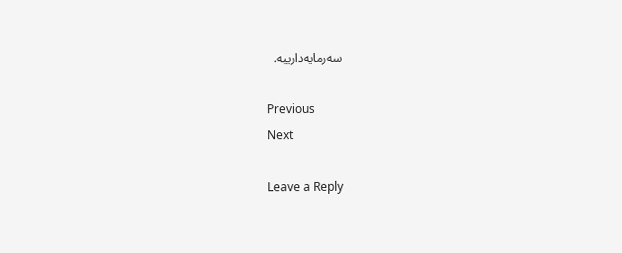سەرمایەدارییە.

Previous
Next

Leave a Reply